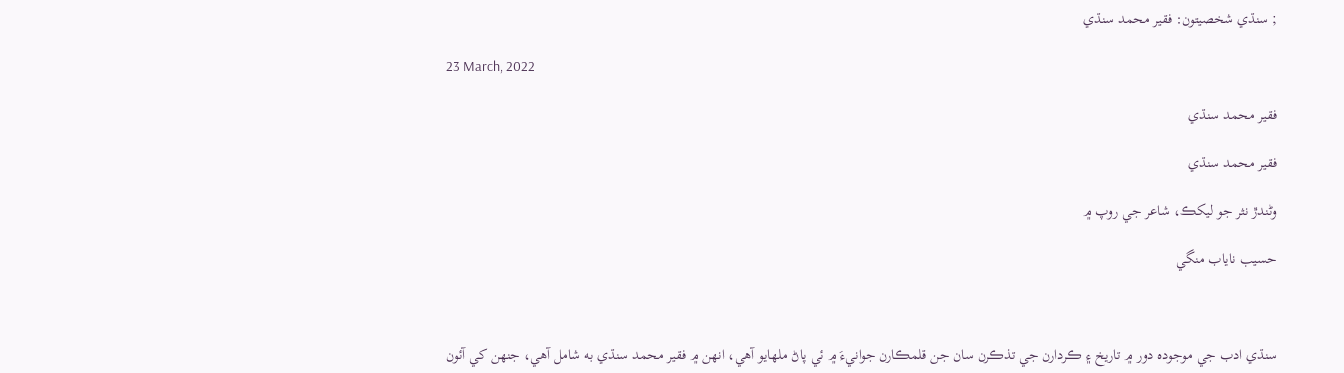; سنڌي شخصيتون: فقير محمد سنڌي

23 March, 2022

فقير محمد سنڌي

فقير محمد سنڌي

وڻندڙ نثر جو ليکڪ، شاعر جي روپ ۾

حسيب ناياب منگي



سنڌي ادب جي موجوده دور ۾ تاريخ ۽ ڪردارن جي تذڪرن سان جن قلمڪارن جوانيءَ ۾ ئي پاڻ ملهايو آهي، انهن ۾ فقير محمد سنڌي به شامل آهي، جنهن کي آئون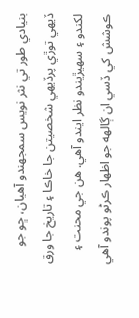بنيادي طور تي نثر نويس سمجهندو آهيان، ڇو جو ڏيهي توڙي پرڏيهي شخصيتن جا خاڪا ۽ تاريخ جا ورق لکندو ۽ سهيڙيندو نظر ايندو آهي. هن جي محنت ۽ ڪوشش کي ڏسي ان ڳالهه جو اظهار ڪرڻو پوندو آهي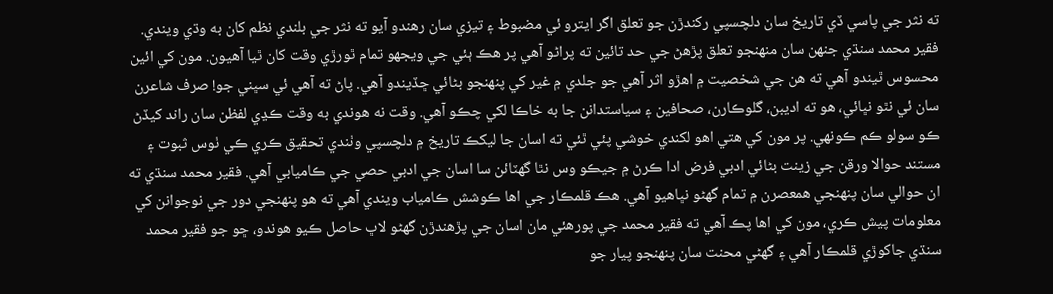ته نثر جي پاسي ڏي تاريخ سان دلچسپي رکندڙن جو تعلق اگر ايترو ئي مضبوط ۽ تيزي سان رهندو آيو ته نثر جي بلندي نظم کان به وڌي ويندي. فقير محمد سنڌي جنهن سان منهنجو تعلق پڙهڻ جي حد تائين ته پراڻو آهي پر هڪ ٻئي جي ويجهو تمام ٿورڙي وقت کان ٿيا آهيون. مون کي ائين محسوس ٿيندو آهي ته هن جي شخصيت ۾ اهڙو اثر آهي جو جلدي ۾ غير کي پنهنجو بڻائي ڇڏيندو آهي. پاڻ ته آهي ئي سڀني جو! صرف شاعرن سان ئي نٿو نڀائي، هو ته اديبن، گلوڪارن، صحافين ۽ سياستدانن جا به خاڪا لکي چڪو آهي. وقت نه هوندي به وقت ڪڍي لفظن سان راند کيڏڻ ڪو سولو ڪم ڪونهي. پر مون کي هتي اهو لکندي خوشي پئي ٿئي ته اسان جا ليکڪ تاريخ ۾ دلچسپي وٺندي تحقيق ڪري ڪي ٺوس ثبوت ۽ مستند حوالا ورقن جي زينت بڻائي ادبي فرض ادا ڪرڻ ۾ جيڪو وس نٿا گهٽائن سا اسان جي ادبي حصي جي ڪاميابي آهي. فقير محمد سنڌي ته ان حوالي سان پنهنجي همعصرن ۾ تمام گهڻو نڀاهيو آهي. هڪ قلمڪار جي اها ڪوشش ڪامياب ويندي آهي ته هو پنهنجي دور جي نوجوانن کي معلومات پيش ڪري، مون کي اها پڪ آهي ته فقير محمد جي پورهئي مان اسان جي پڙهندڙن گهڻو لاڀ حاصل ڪيو هوندو، ڇو جو فقير محمد سنڌي جاکوڙي قلمڪار آهي ۽ گهڻي محنت سان پنهنجو پيار جو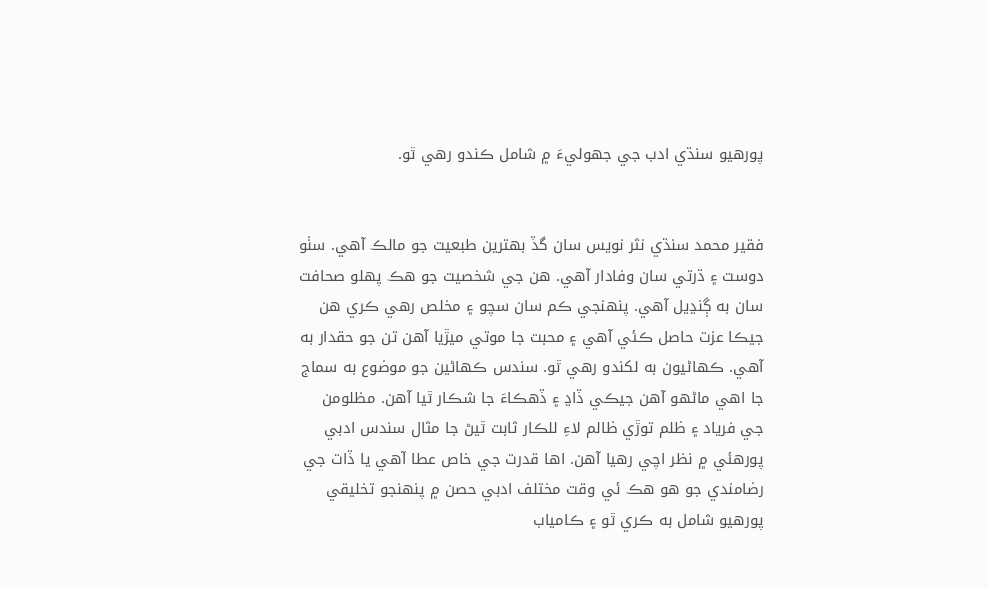پورهيو سنڌي ادب جي جهوليءَ ۾ شامل ڪندو رهي ٿو.


فقير محمد سنڌي نثر نويس سان گڏ بهترين طبعيت جو مالڪ آهي. سٺو دوست ۽ ڌرتي سان وفادار آهي. هن جي شخصيت جو هڪ پهلو صحافت سان به ڳنڍيل آهي. پنهنجي ڪم سان سچو ۽ مخلص رهي ڪري هن جيڪا عزت حاصل ڪئي آهي ۽ محبت جا موتي ميڙيا آهن تن جو حقدار به آهي. ڪهاڻيون به لکندو رهي ٿو. سندس ڪهاڻين جو موضوع به سماج جا اهي ماڻهو آهن جيڪي ڏاڍ ۽ ڏهڪاءَ جا شڪار ٿيا آهن. مظلومن جي فرياد ۽ ظلم توڙي ظالم لاءِ للڪار ثابت ٿيڻ جا مثال سندس ادبي پورهئي ۾ نظر اچي رهيا آهن. اها قدرت جي خاص عطا آهي يا ڏات جي رضامندي جو هو هڪ ئي وقت مختلف ادبي حصن ۾ پنهنجو تخليقي پورهيو شامل به ڪري ٿو ۽ ڪامياب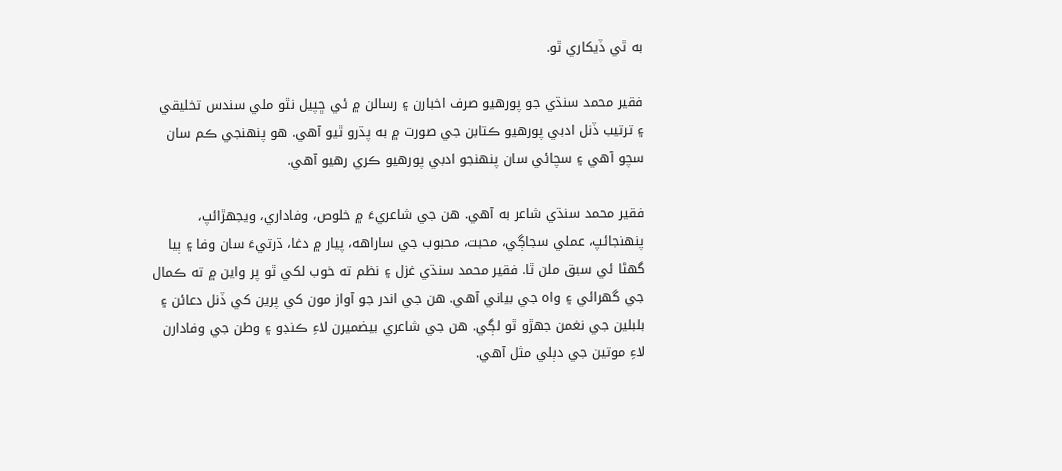به ٿي ڏيکاري ٿو.

فقير محمد سنڌي جو پورهيو صرف اخبارن ۽ رسالن ۾ ئي ڇپيل نٿو ملي سندس تخليقي ۽ ترتيب ڏنل ادبي پورهيو ڪتابن جي صورت ۾ به پڌرو ٿيو آهي. هو پنهنجي ڪم سان سچو آهي ۽ سچائي سان پنهنجو ادبي پورهيو ڪري رهيو آهي.

فقير محمد سنڌي شاعر به آهي. هن جي شاعريءَ ۾ خلوص، وفاداري، ويجهڙائپ، پنهنجائپ، عملي سجاڳي، محبت، محبوب جي ساراهه، پيار ۾ دغا، ڌرتيءَ سان وفا ۽ ٻيا گهڻا ئي سبق ملن ٿا. فقير محمد سنڌي غزل ۽ نظم ته خوب لکي ٿو پر واين ۾ ته ڪمال جي گهرائي ۽ واه جي بياني آهي. هن جي اندر جو آواز مون کي پرين کي ڏنل دعائن ۽ بلبلين جي نغمن جهڙو ٿو لڳي. هن جي شاعري بيضميرن لاءِ ڪنڊو ۽ وطن جي وفادارن لاءِ موتين جي دٻلي مثل آهي.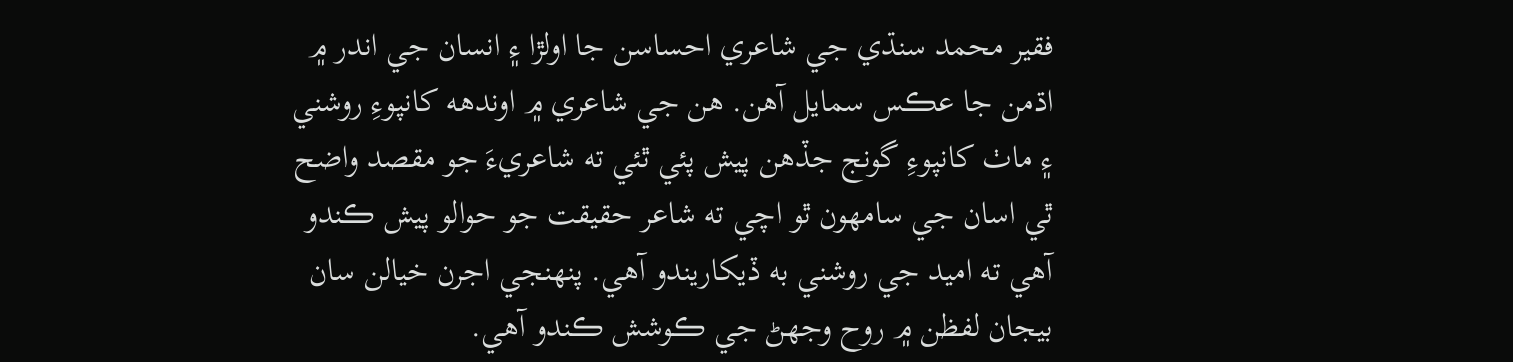فقير محمد سنڌي جي شاعري احساسن جا اولڙا ۽ انسان جي اندر ۾ اڌمن جا عڪس سمايل آهن. هن جي شاعري ۾ اوندهه کانپوءِ روشني ۽ ماٺ کانپوءِ گونج جڏهن پيش پئي ٿئي ته شاعريءَ جو مقصد واضح ٿي اسان جي سامهون ٿو اچي ته شاعر حقيقت جو حوالو پيش ڪندو آهي ته اميد جي روشني به ڏيکاريندو آهي. پنهنجي اجرن خيالن سان بيجان لفظن ۾ روح وجهڻ جي ڪوشش ڪندو آهي.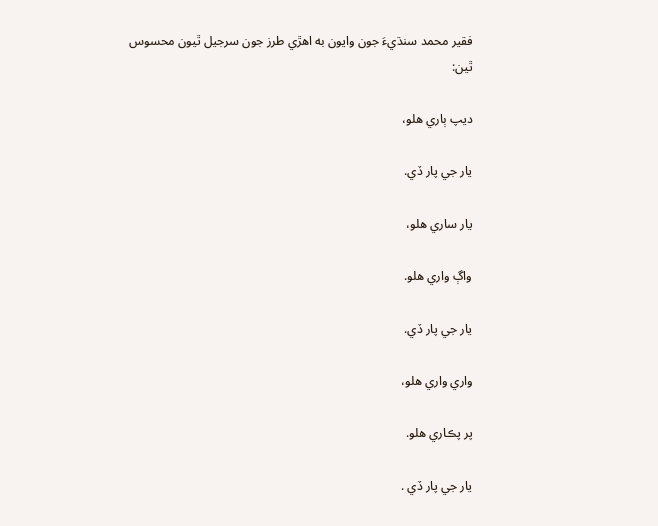فقير محمد سنڌيءَ جون وايون به اهڙي طرز جون سرجيل ٿيون محسوس ٿين:

ديپ ٻاري هلو،

يار جي پار ڏي.

يار ساري هلو،

واڳ واري هلو.

يار جي پار ڏي.

واري واري هلو،

پر پڪاري هلو.

يار جي پار ڏي .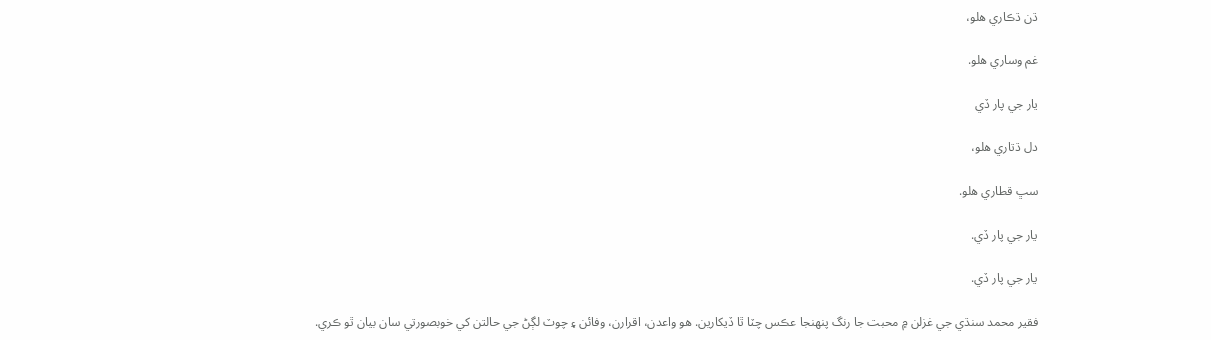ڌن ڌڪاري هلو،

غم وساري هلو.

يار جي پار ڏي

دل ڌتاري هلو،

سڀ قطاري هلو.

يار جي پار ڏي.

يار جي پار ڏي.

فقير محمد سنڌي جي غزلن ۾ محبت جا رنگ پنهنجا عڪس چٽا ٿا ڏيکارين. هو واعدن، اقرارن، وفائن ۽ چوٽ لڳڻ جي حالتن کي خوبصورتي سان بيان ٿو ڪري.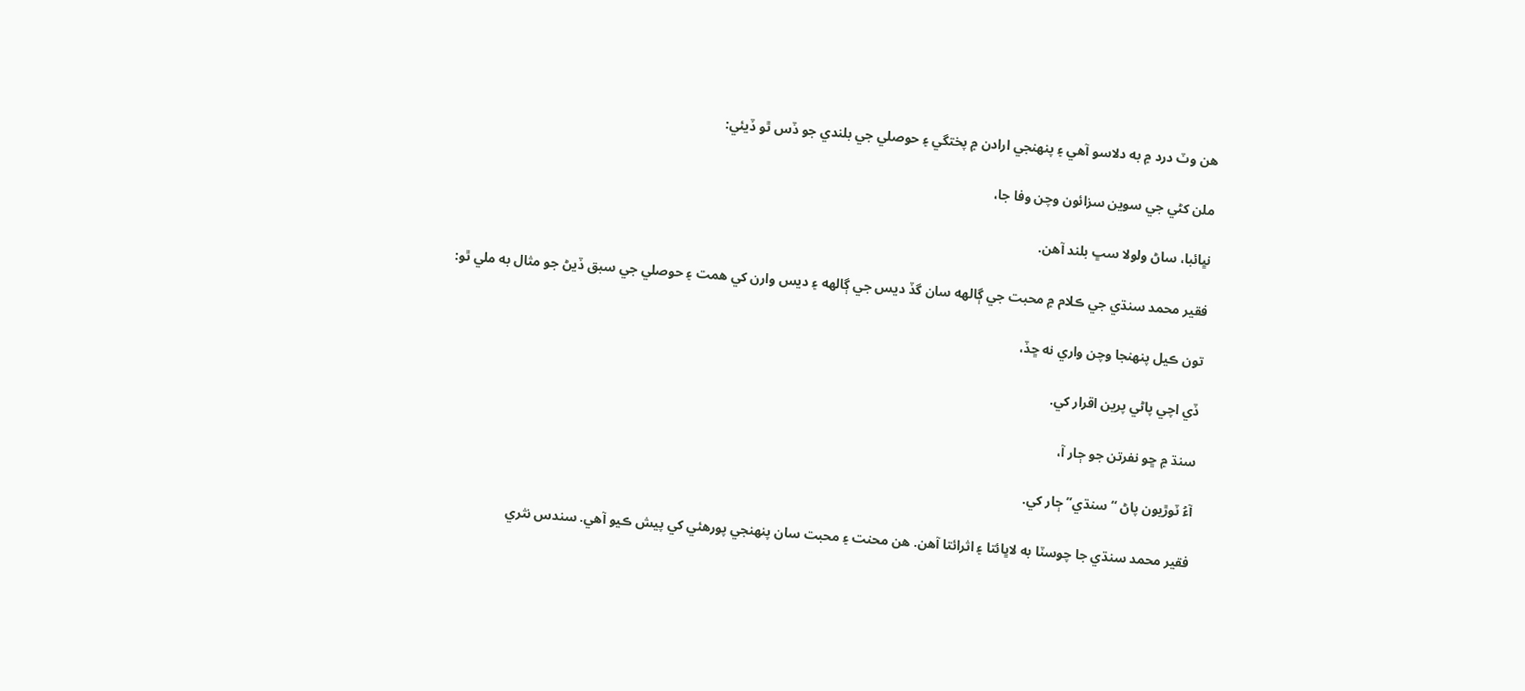هن وٽ درد ۾ به دلاسو آهي ۽ پنهنجي ارادن ۾ پختگي ۽ حوصلي جي بلندي جو ڏس ٿو ڏيئي:

ملن کڻي جي سوين سزائون وچن وفا جا،

نڀائبا، ساڻ ولولا سڀ بلند آهن.

فقير محمد سنڌي جي ڪلام ۾ محبت جي ڳالهه سان گڏ ديس جي ڳالهه ۽ ديس وارن کي همت ۽ حوصلي جي سبق ڏيڻ جو مثال به ملي ٿو:

تون ڪيل پنهنجا وچن واري نه ڇڏ،

ڏي اچي پاڻي پرين اقرار کي.

سنڌ ۾ ڇو نفرتن جو ڄار آ،

آءُ ٽوڙيون پاڻ “سنڌي” ڄار کي.

فقير محمد سنڌي جا چوسٽا به لاڀائتا ۽ اثرائتا آهن. هن محنت ۽ محبت سان پنهنجي پورهئي کي پيش ڪيو آهي. سندس نثري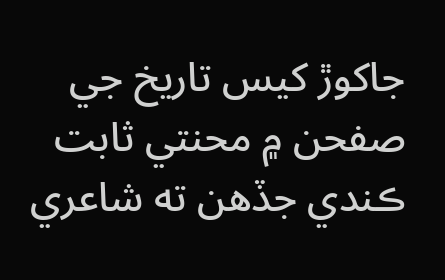جاکوڙ کيس تاريخ جي صفحن ۾ محنتي ثابت ڪندي جڏهن ته شاعري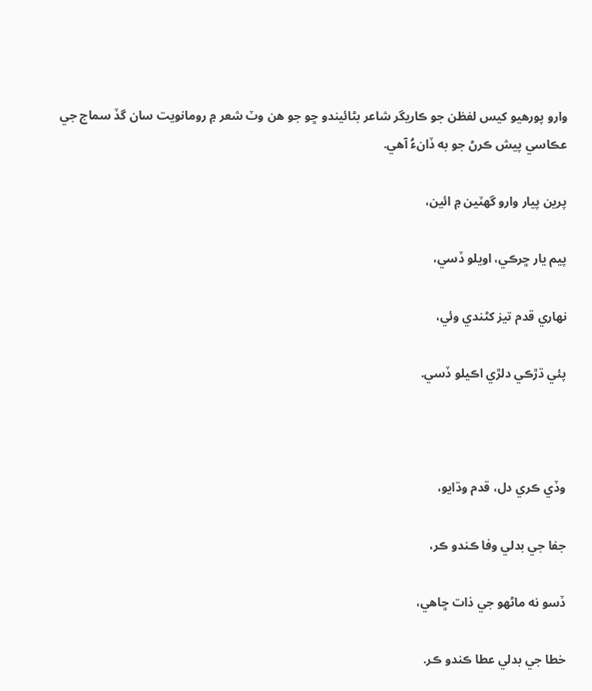وارو پورهيو کيس لفظن جو ڪاريگر شاعر بڻائيندو ڇو جو هن وٽ شعر ۾ رومانويت سان گڏ سماج جي عڪاسي پيش ڪرڻ جو به ڏانءُ آهي.

پرين پيار وارو گهٽين ۾ ائين،

پيم يار ڇرڪي، اويلو ڏسي،

نهاري قدم تيز کڻندي وئي،

پئي ڌڙڪي دلڙي اڪيلو ڏسي.



وڏي ڪري دل، قدم وڌايو،

جفا جي بدلي وفا ڪندو ڪر،

ڏسو نه ماڻهو جي ذات ڇاهي،

خطا جي بدلي عطا ڪندو ڪر.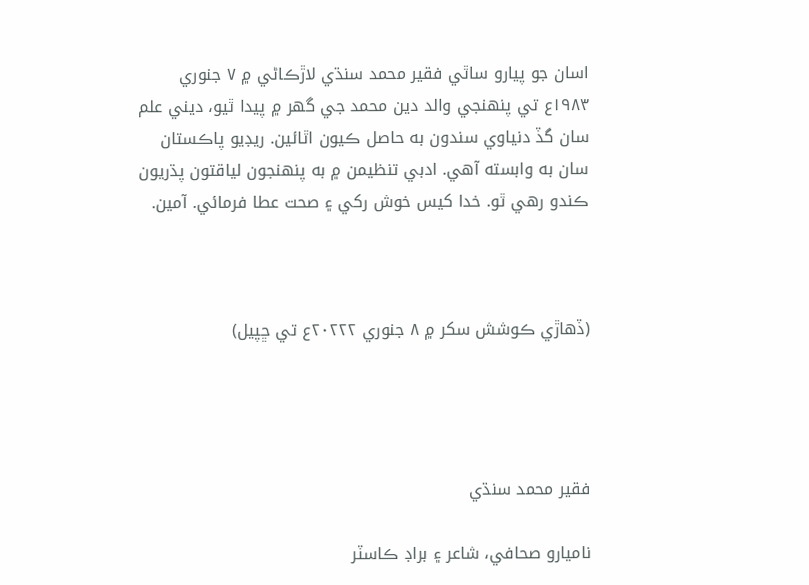اسان جو پيارو ساٿي فقير محمد سنڌي لاڙڪاڻي ۾ ۷ جنوري ۱۹۸۳ع تي پنهنجي والد دين محمد جي گهر ۾ پيدا ٿيو، ديني علم سان گڏ دنياوي سندون به حاصل ڪيون اٿائين. ريڊيو پاڪستان سان به وابسته آهي. ادبي تنظيمن ۾ به پنهنجون لياقتون پڌريون ڪندو رهي ٿو. خدا کيس خوش رکي ۽ صحت عطا فرمائي. آمين.



(ڏھاڙي ڪوشش سکر ۾ ۸ جنوري ۲۰۲۲۲ع تي ڇپيل)




فقير محمد سنڌي

ناميارو صحافي، شاعر ۽ براڊ ڪاسٽر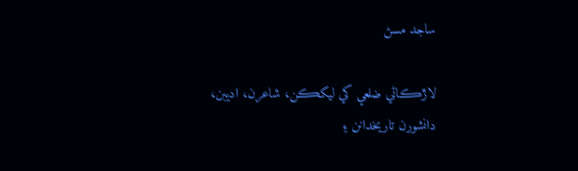ساجد مسڻ

لاڙڪاڻي ضلعي کي ليکڪن، شاعرن، اديبن، دانشورن تاريخدانن ۽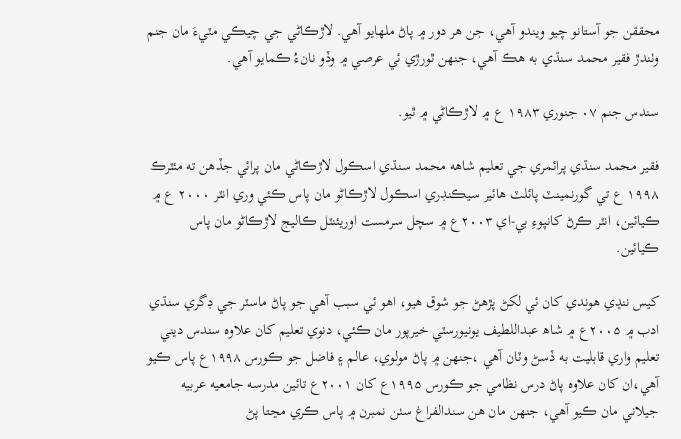محققن جو آستانو چيو ويندو آهي، جن هر دور ۾ پاڻ ملهايو آهي. لاڙڪاڻي جي چيڪي مٽيءَ مان جنم وٺندڙ فقير محمد سنڌي به هڪ آهي، جنهن ٿورڙي ئي عرصي ۾ وڏو نانءُ ڪمايو آهي.

سندس جنم ۰۷ جنوري ۱۹۸۳ ع ۾ لاڙڪاڻي ۾ ٿيو.

فقير محمد سنڌي پرائمري جي تعليم شاهه محمد سنڌي اسڪول لاڙڪاڻي مان پرائي جڏهن ته مئٽرڪ ۱۹۹۸ ع تي گورنمينٽ پائلٽ ھائير سيڪنڊري اسڪول لاڙڪاڻو مان پاس ڪئي وري انٽر ۲۰۰۰ ع ۾ ڪيائين، انٽر ڪرڻ کانپوءِ بي-اي ۲۰۰۳ع ۾ سچل سرمست اوريئنٽل ڪاليج لاڙڪاڻو مان پاس ڪيائين.

کيس ننڍي هوندي کان ئي لکڻ پڙهڻ جو شوق هيو، اهو ئي سبب آهي جو پاڻ ماسٽر جي ڊگري سنڌي ادب ۾ ۲۰۰۵ع ۾ شاھ عبداللطيف يونيورسٽي خيرپور مان ڪئي، دنوي تعليم کان علاوه سندس ديني تعليم واري قابليت به ڏسڻ وٽان آھي ،جنهن ۾ پاڻ مولوي، عالم ۽ فاضل جو ڪورس ۱۹۹۸ع پاس ڪيو آهي،ان کان علاوه پاڻ درس نظامي جو ڪورس ۱۹۹۵ع کان ۲۰۰۱ع تائين مدرسه جامعيه عربيه جيلاني مان ڪيو آهي، جنهن مان هن سندالفراغ سٺن نمبرن ۾ پاس ڪري مڃتا پڻ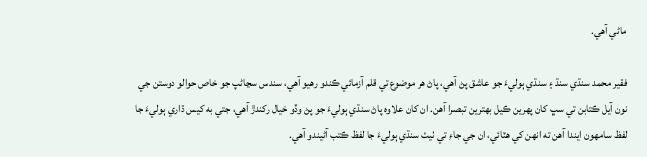ماڻي آهي.

فقير محمد سنڌي سنڌ ۽ سنڌي ٻوليءَ جو عاشق پڻ آهي، پاڻ هر موضوع تي قلم آزمائي ڪندو رهيو آهي، سندس سڃاڻپ جو خاص حوالو دوستن جي نون آيل ڪتابن تي سڀ کان پهرين ڪيل بهترين تبصرا آهن. ان کان علاوه پاڻ سنڌي ٻوليءَ جو پڻ وڏو خيال رکندڙ آهي، جتي به کيس ڌاري ٻوليءَ جا لفظ سامهون ايندا آهن ته انهن کي هٽائي، ان جي جاءِ تي ٺيٺ سنڌي ٻوليءَ جا لفظ ڪتب آڻيندو آهي.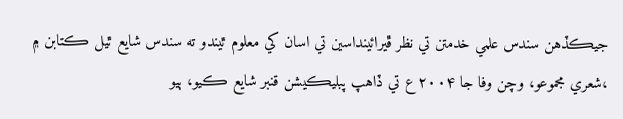جيڪڏهن سندس علمي خدمتن تي نظر ڦيرائينداسين تي اسان کي معلوم ٿيندو ته سندس شايع ٿيل ڪتابن ۾ ،شعري مجموعو، وچن وفا جا ۲۰۰۴ ع تي ڏاهپ پبليڪيشن قنبر شايع ڪيو، ٻيو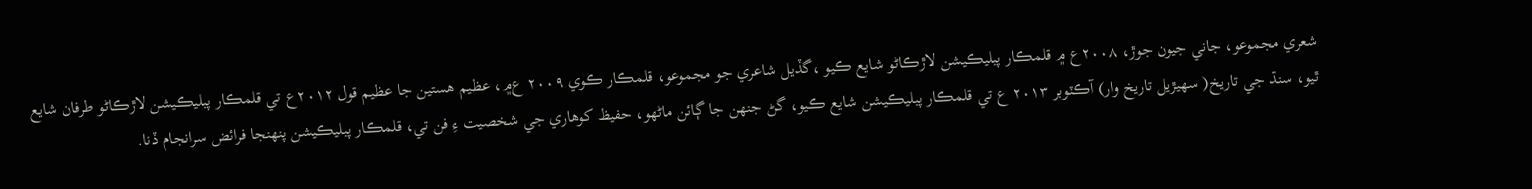شعري مجموعو، جاني جيون جوڙ، ۲۰۰۸ع ۾ قلمڪار پبليڪيشن لاڙڪاڻو شايع ڪيو ،گڏيل شاعري جو مجموعو، قلمڪار ڪوي ۲۰۰۹ ع۾، عظيم هستين جا عظيم قول ۲۰۱۲ع تي قلمڪار پبليڪيشن لاڙڪاڻو طرفان شايع ٿيو، سنڌ جي تاريخ( سهيڙيل تاريخ وار) آڪٽوبر ۲۰۱۳ ع تي قلمڪار پبليڪيشن شايع ڪيو، گڻ جنهن جا ڳائن ماڻھو، حفيظ کوهاري جي شخصيت ءِ فن تي، قلمڪار پبليڪيشن پنهنجا فرائض سرانجام ڏنا.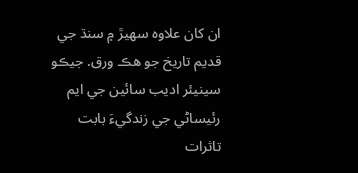ان کان علاوه سهيڙ ۾ سنڌ جي قديم تاريخ جو هڪ ورق. جيڪو سينيئر اديب سائين جي ايم رئيساڻي جي زندگيءَ بابت تاثرات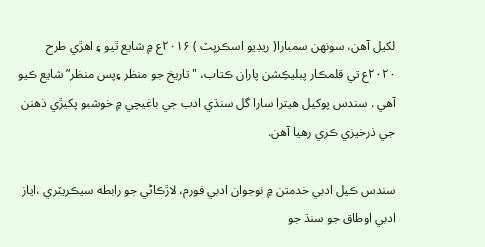لکيل آهن، سونهن سمبارا( ريڊيو اسڪرپٽ ) ۲۰۱۶ع ۾ شايع ٿيو ۽ اهڙي طرح ۲۰۲۰ع تي قلمڪار پبليڪِشن پاران ڪتاب، "تاريخ جو منظر ۽پس منظر” شايع ڪيو آهي . سندس پوکيل هيترا سارا گل سنڌي ادب جي باغيچي ۾ خوشبو پکيڙي ذھنن جي ذرخيزي ڪري رهيا آھن.

سندس ڪيل ادبي خدمتن ۾ نوجوان ادبي فورم، لاڙڪاڻي جو رابطه سيڪريٽري ،اياز ادبي اوطاق جو سنڌ جو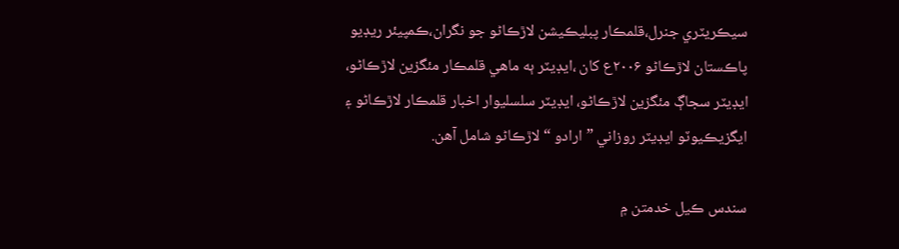سيڪريٽري جنرل،قلمڪار پبليڪيشن لاڙڪاڻو جو نگران،ڪمپيئر ريڊيو پاڪستان لاڙڪاڻو ۲۰۰۶ع کان ،ايڊيٽر ٻه ماهي قلمڪار مئگزين لاڙڪاڻو، ايڊيٽر سجاڳ مئگزين لاڙڪاڻو، ايڊيٽر سلسليوار اخبار قلمڪار لاڙڪاڻو ۽ ايگزيڪيوٽو ايڊيٽر روزاني ”ارادو “ لاڙڪاڻو شامل آهن.

سندس ڪيل خدمتن ۾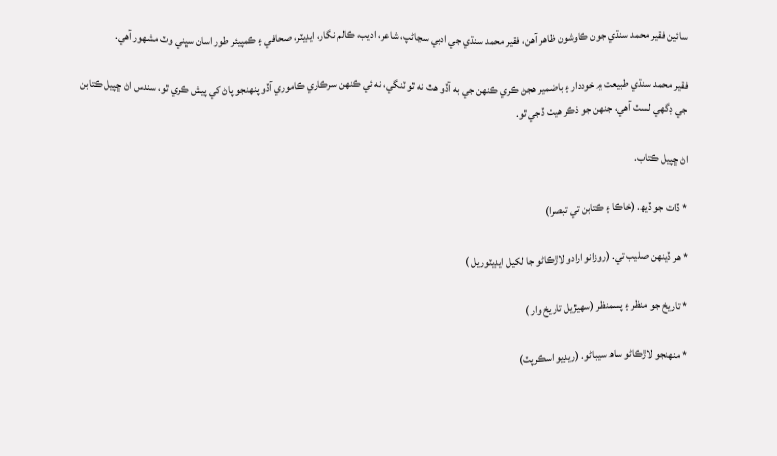سائين فقير محمد سنڌي جون ڪاوشون ظاهر آھن، فقير محمد سنڌي جي ادبي سڃاڻپ، شاعر، اديب، ڪالم نگار، ايڊيٽر، صحافي ۽ ڪمپيئر طور اسان سڀني وٽ مشهور آهي.

فقير محمد سنڌي طبيعت ۾ خوددار ۽ باضمير هجڻ ڪري ڪنهن جي به آڏو هٿ نه ٿو ٽنگي، نه ئي ڪنهن سرڪاري ڪاموري آڏو پنهنجو پاڻ کي پيش ڪري ٿو، سندس اڻ ڇپيل ڪتابن جي ڊگهي لسٽ آهي، جنهن جو ذڪر هيٺ ڏجي ٿو.

اڻ ڇپيل ڪتاب.

* ڏات جو ڏيھ. (خاڪا ۽ ڪتابن تي تبصرا)

* هر ڏينهن صليب تي. (روزانو ارادو لاڙڪاڻو جا لکيل ايڊيٽوريل )

* تاريخ جو منظر ۽ پسمنظر (سهيڙيل تاريخ وار )

* منهنجو لاڙڪاڻو ساھ سيباڻو. (ريڊيو اسڪرپٽ)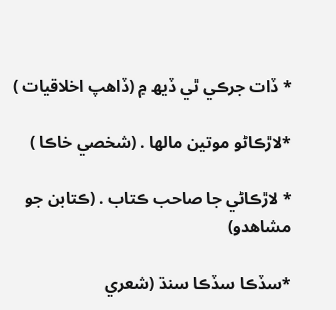* ڏات جرڪي ٿي ڏيھ ۾ (ڏاهپ اخلاقيات )

*لاڙڪاڻو موتين مالها . (شخصي خاڪا )

* لاڙڪاڻي جا صاحب ڪتاب . (ڪتابن جو مشاهدو)

*سڏڪا سڏڪا سنڌ (شعري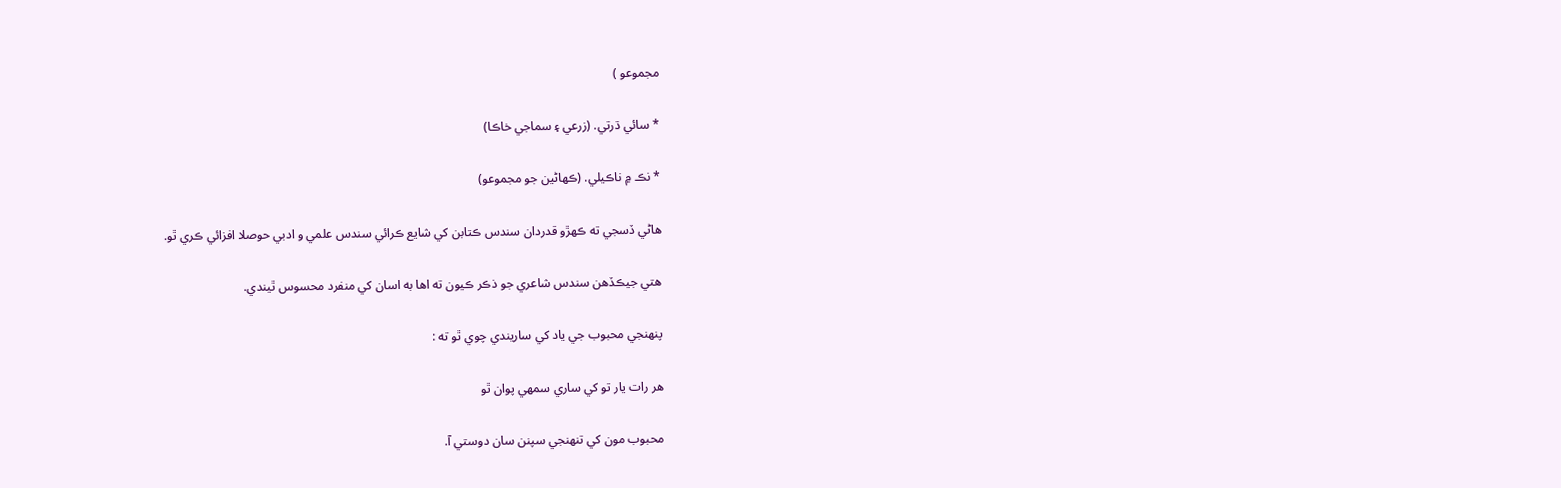مجموعو )

* سائي ڌرتي. (زرعي ۽ سماجي خاڪا)

* نڪ ۾ ناڪيلي. (ڪهاڻين جو مجموعو)

هاڻي ڏسجي ته ڪهڙو قدردان سندس ڪتابن کي شايع ڪرائي سندس علمي و ادبي حوصلا افزائي ڪري ٿو.

هتي جيڪڏهن سندس شاعري جو ذڪر ڪيون ته اها به اسان کي منفرد محسوس ٿيندي.

پنهنجي محبوب جي ياد کي ساريندي چوي ٿو ته :

ھر رات يار تو کي ساري سمهي پوان ٿو

محبوب مون کي تنهنجي سپنن سان دوستي آ.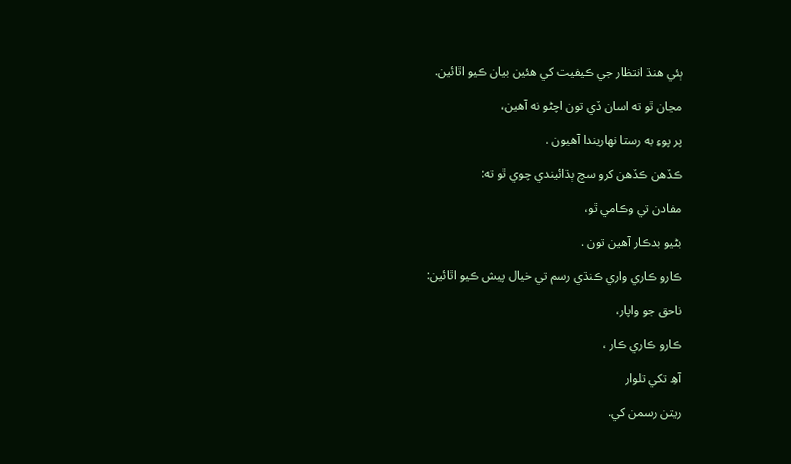ٻئي هنڌ انتظار جي ڪيفيت کي هئين بيان ڪيو اٿائين.

مڃان ٿو ته اسان ڏي تون اچڻو نه آھين،

پر پوءِ به رستا نهاريندا آھيون .

ڪڏهن ڪڏهن کرو سچ ٻڌائيندي چوي ٿو ته:

مفادن تي وڪامي ٿو،

بڻيو بدڪار آھين تون .

ڪارو ڪاري واري ڪنڌي رسم تي خيال پيش ڪيو اٿائين:

ناحق جو واپار،

ڪارو ڪاري ڪار ،

آھِ تکي تلوار

ريتن رسمن کي.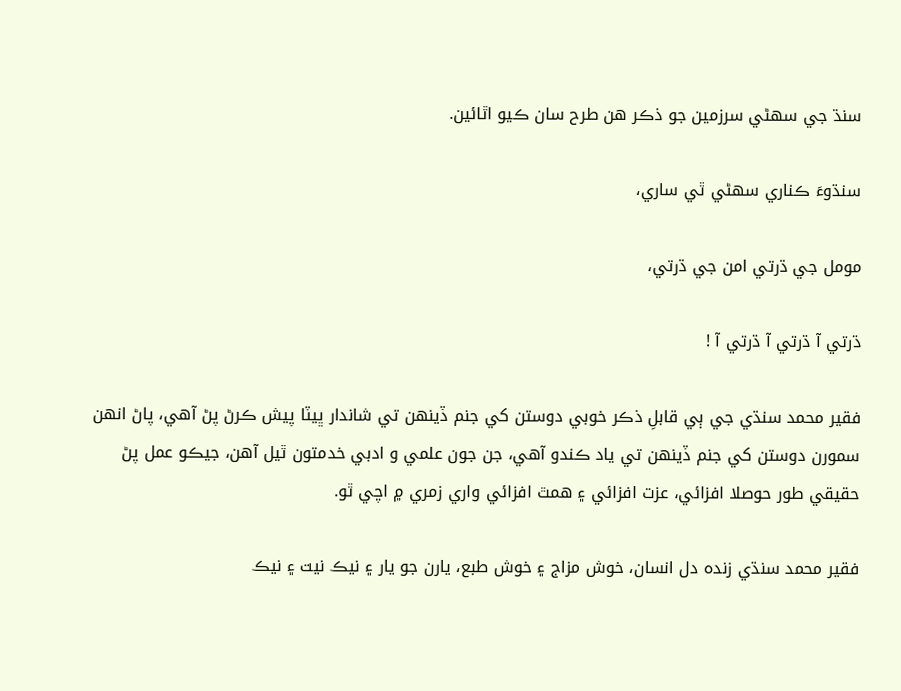سنڌ جي سهڻي سرزمين جو ذڪر هن طرح سان ڪيو اٿائين.

سنڌوءَ ڪناري سهڻي ٿي ساري،

مومل جي ڌرتي امن جي ڌرتي،

ڌرتي آ ڌرتي آ ڌرتي آ !

فقير محمد سنڌي جي ٻي قابلِ ذڪر خوبي دوستن کي جنم ڏينهن تي شاندار ڀيٽا پيش ڪرڻ پڻ آهي، پاڻ انهن سمورن دوستن کي جنم ڏينهن تي ياد ڪندو آهي، جن جون علمي و ادبي خدمتون ٿيل آهن، جيڪو عمل پڻ حقيقي طور حوصلا افزائي، عزت افزائي ۽ همٿ افزائي واري زمري ۾ اچي ٿو.

فقير محمد سنڌي زنده دل انسان، خوش مزاج ۽ خوش طبع، يارن جو يار ۽ نيڪ نيت ۽ نيڪ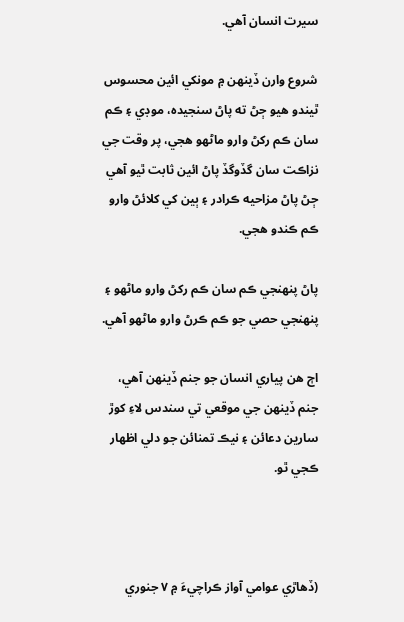سيرت انسان آهي.

شروع وارن ڏينهن ۾ مونکي ائين محسوس ٿيندو هيو ڄڻ ته پاڻ سنجيده، موڊي ۽ ڪم سان ڪم رکڻ وارو ماڻهو هجي، پر وقت جي نزاڪت سان گڏوگڏ پاڻ ائين ثابت ٿيو آهي ڄڻ پاڻ مزاحيه ڪرادر ۽ ٻين کي کلائڻ وارو ڪم ڪندو هجي.

پاڻ پنهنجي ڪم سان ڪم رکڻ وارو ماڻهو ۽ پنهنجي حصي جو ڪم ڪرڻ وارو ماڻهو آهي.

اڄ هن پياري انسان جو جنم ڏينهن آهي، جنم ڏينهن جي موقعي تي سندس لاءِ کوڙ سارين دعائن ۽ نيڪ تمنائن جو دلي اظهار ڪجي ٿو.



(ڏھاڙي عوامي آواز ڪراچيءَ ۾ ۷ جنوري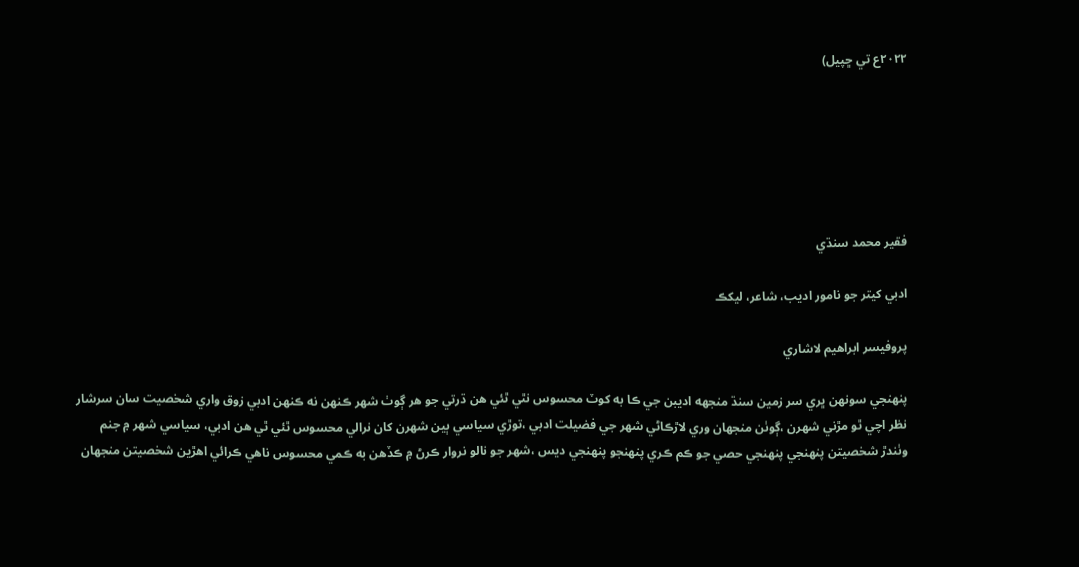۲۰۲۲ع تي ڇپيل)






فقير محمد سنڌي

ادبي کيتر جو نامور اديب، شاعر، ليکڪ

پروفيسر ابراهيم لاشاري

پنهنجي سونهن ڀري سر زمين سنڌ منجهه اديبن جي ڪا به کوٽ محسوس نٿي ٿئي هن ڌرتي جو هر ڳوٺ شهر ڪنهن نه ڪنهن ادبي زوق واري شخصيت سان سرشار نظر اچي ٿو مڙني شهرن ،ڳوٺن منجهان وري لاڙڪاڻي شهر جي فضيلت ادبي ،توڙي سياسي ٻين شهرن کان نرالي محسوس ٿئي ٿي هن ادبي، سياسي شهر ۾ جنم وٺندڙ شخصيتن پنهنجي پنهنجي حصي جو ڪم ڪري پنهنجو پنهنجي ديس ،شهر جو نالو نروار ڪرڻ ۾ ڪڏهن به ڪمي محسوس ناهي ڪرائي اهڙين شخصيتن منجهان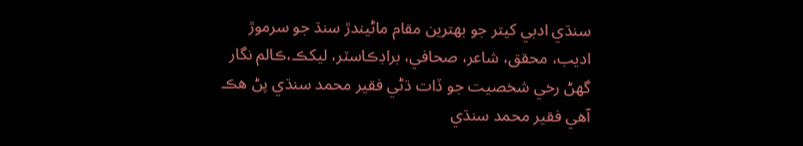سنڌي ادبي کيتر جو بهترين مقام ماڻيندڙ سنڌ جو سرموڙ اديب، محقق، شاعر، صحافي، براڊڪاسٽر، ليکڪ،ڪالم نگار گهڻ رخي شخصيت جو ڏات ڌڻي فقير محمد سنڌي پڻ هڪ آهي فقير محمد سنڌي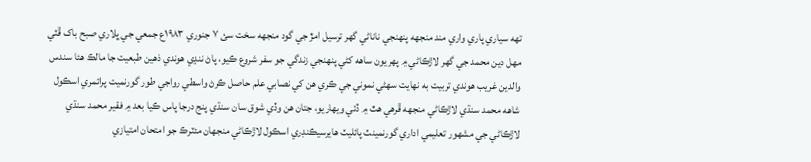تهه سياري پاري واري مند منجهه پنهنجي ناناڻي گهر ترسيل امڙ جي گود منجهه سخت سئ ۷ جنوري ۱۹۸۳ع جمعي جي ڀلاري صبح باک ڦٽي مهل دين محمد جي گهر لاڙڪاڻي ۾ پهريون ساهه کڻي پنهنجي زندگي جو سفر شروع ڪيو، پاڻ ننڍي هوندي ذهين طبعيت جا مالڪ هئا سندس والدين غريب هوندي تربيت به نهايت سهڻي نموني جي ڪري هن کي نصابي علم حاصل ڪرڻ واسطي رواجي طور گورنميت پرائمري اسڪول شاهه محمد سنڌي لاڙڪاڻي منجهه ڦرهي هٿ ۾ ڏئي ويهاريو، جتان هن وڏي شوق سان سنڌي پنج درجا پاس ڪيا بعد ۾ فقير محمد سنڌي لاڙڪاڻي جي مشهور تعليمي اداري گورنمينٽ پائليٽ هايرسيڪنڊري اسڪول لاڙڪاڻي منجهان مئٽرڪ جو امتحان امتيازي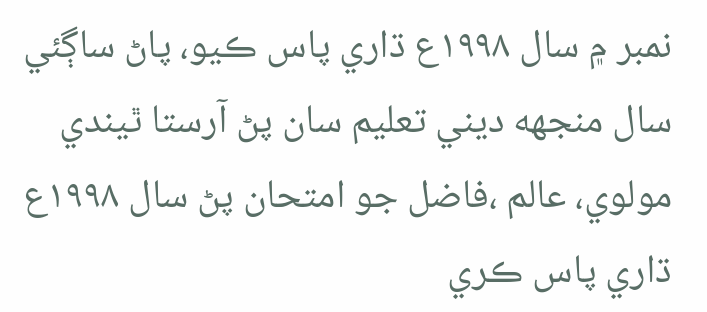نمبر ۾ سال ۱۹۹۸ع ڌاري پاس ڪيو، پاڻ ساڳئي سال منجهه ديني تعليم سان پڻ آرستا ٿيندي مولوي، عالم ،فاضل جو امتحان پڻ سال ۱۹۹۸ع ڌاري پاس ڪري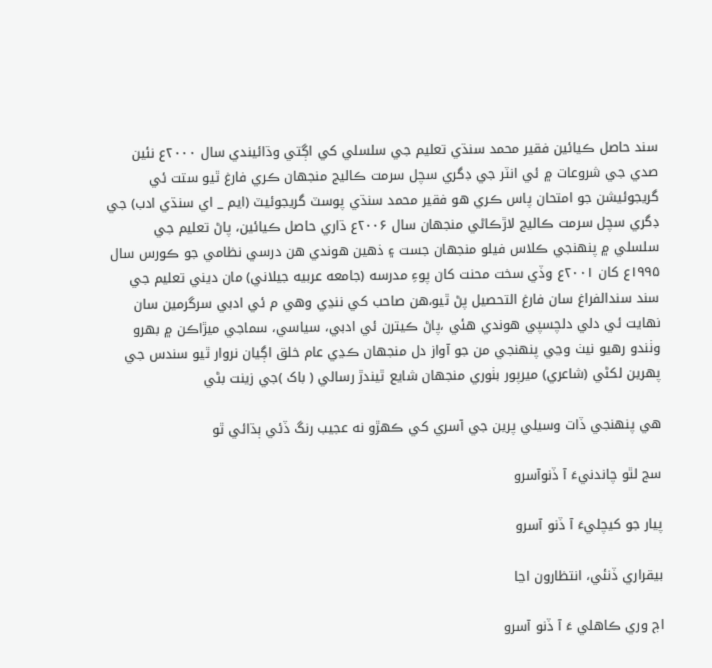سند حاصل ڪيائين فقير محمد سنڌي تعليم جي سلسلي کي اڳتي وڌائيندي سال ۲۰۰۰ع نئين صدي جي شروعات ۾ ئي انٽر جي ڊگري سچل سرمت ڪاليج منجهان ڪري فارغ ٿيو ستت ئي گريجوئيشن جو امتحان پاس ڪري هو فقير محمد سنڌي پوسٽ گريجوئيٽ (ايم _ اي سنڌي ادب) جي ڊگري سچل سرمت ڪاليج لاڙڪاڻي منجهان سال ۲۰۰۶ع ڌاري حاصل ڪيائين، پاڻ تعليم جي سلسلي ۾ پنهنجي ڪلاس فيلو منجهان جست ۽ ذهين هوندي هن درسي نظامي جو ڪورس سال ۱۹۹۵ع کان ۲۰۰۱ع وڏي سخت محنت کان پوءِ مدرسه (جامعه عربيه جيلاني) مان ديني تعليم جي سند سندالفراغ سان فارغ التحصيل پڻ ٿيو،هن صاحب کي ننڍي وهي م ئي ادبي سرگرمين سان نهايت ئي دلي دلچسپي هوندي هئي ،پاڻ ڪيترن ئي ادبي، سياسي، سماجي ميڙاڪن ۾ بهرو وٺندو رهيو نيٺ وڃي پنهنجي من جو آواز دل منجهان ڪڍي عام خلق اڳيان نروار ٿيو سندس جي پهرين لکڻي (شاعري) ميرپور بٺوري منجهان شايع ٿيندڙ رسالي ( باک )جي زينت بڻي

هي پنهنجي ڏات وسيلي پرين جي آسري کي ڪهڙو نه عجيب رنگ ڏئي ٻڌائي ٿو

سج لٿو چاندنيءَ آ ڏنوآسرو

پيار جو کيچليءَ آ ڏنو آسرو

بيقراري ڏنئي، انتظارون اڃا

اڄ وري ڪاهلي ءَ آ ڏنو آسرو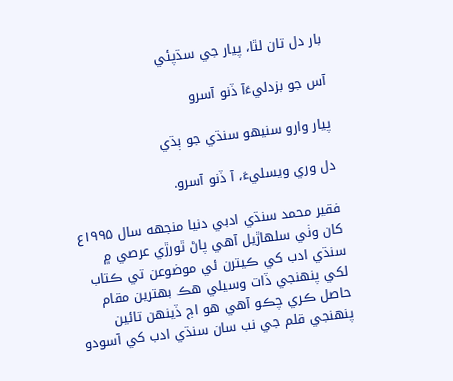بار دل تان لٿا، پيار جي سڌپئي

آس جو بزدليءَآ ڏنو آسرو

پيار وارو سنيهو سنڌي جو ٻڌي

دل وري ويسليءَ، آ ڏنو آسرو.

فقير محمد سنڌي ادبي دنيا منجهه سال ۱۹۹۵ع کان وٺي سلهاڙيل آهي پاڻ ٿورڙي عرصي ۾ سنڌي ادب کي ڪيترن ئي موضوعن تي ڪتاب لکي پنهنجي ڏات وسيلي هڪ بهترين مقام حاصل ڪري چڪو آهي هو اڄ ڏينهن تائين پنهنجي قلم جي نب سان سنڌي ادب کي آسودو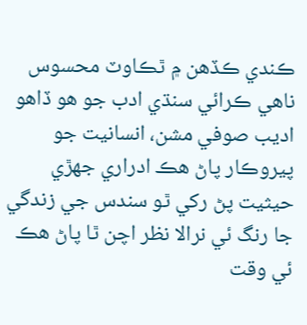ڪندي ڪڏهن ۾ ٿڪاوٽ محسوس ناهي ڪرائي سنڌي ادب جو هو ڏاهو اديب صوفي مشن، انسانيت جو پيروڪار پاڻ هڪ ادراري جهڙي حيثيت پڻ رکي ٿو سندس جي زندگي جا رنگ ئي نرالا نظر اچن ٿا پاڻ هڪ ئي وقت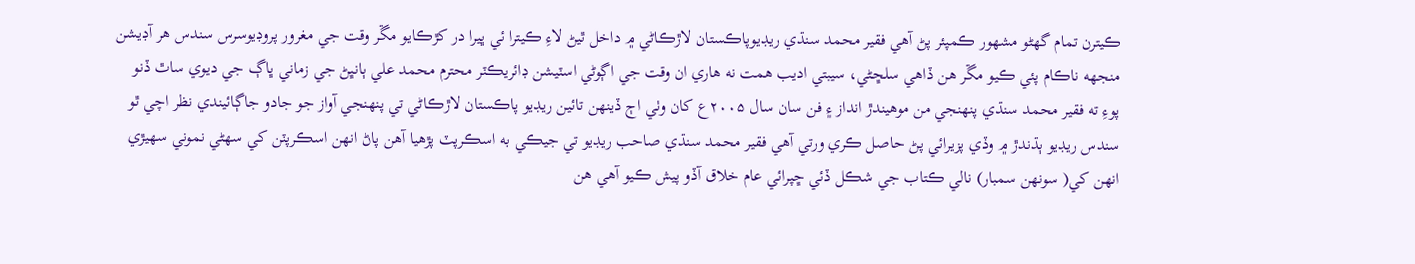ڪيترن تمام گهڻو مشهور ڪمپئر پڻ آهي فقير محمد سنڌي ريڊيوپاڪستان لاڙڪاڻي ۾ داخل ٿيڻ لاءِ ڪيترا ئي ڀيرا در کڙڪايو مڱر وقت جي مغرور پروڊيوسرس سندس هر آڊيشن منجهه ناڪام پئي ڪيو مڱر هن ڏاهي سلڇڻي، سيبتي اديب همت نه هاري ان وقت جي اڳوڻي اسٽيشن ڊائريڪٽر محترم محمد علي ٻانڀڻ جي زماني ڀاڳ جي ديوي ساٿ ڏنو پوءِ ته فقير محمد سنڌي پنهنجي من موهيندڙ انداز ۽ فن سان سال ۲۰۰۵ع کان وٺي اڄ ڏينهن تائين ريڊيو پاڪستان لاڙڪاڻي تي پنهنجي آواز جو جادو جاڳائيندي نظر اچي ٿو سندس ريڊيو ٻڌندڙ ۾ وڏي پزيرائي پڻ حاصل ڪري ورتي آهي فقير محمد سنڌي صاحب ريڊيو تي جيڪي به اسڪرپٽ پڙهيا آهن پاڻ انهن اسڪرپٽن کي سهڻي نموني سهيڙي انهن کي( سونهن سمبار) نالي ڪتاب جي شڪل ڏئي ڇپرائي عام خلاق آڏو پيش ڪيو آهي هن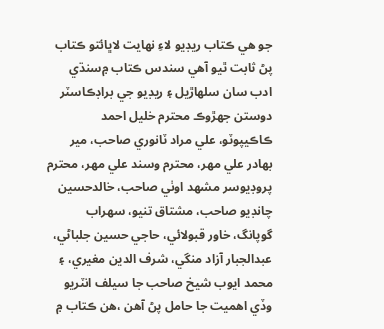جو هي ڪتاب ريڊيو لاءِ نهايت لاڀائتو ڪتاب پڻ ثابت ٿيو آهي سندس ڪتاب ۾سنڌي ادب سان سلهاڙيل ۽ ريڊيو جي براڊڪاسٽر دوستن جهڙوڪ محترم خليل احمد ڪاڪيپوٽو، علي مراد ٽانوري صاحب، مير بهادر علي مهر، محترم وسند علي مهر، محترم پروڊيوسر مشهد اوٺي صاحب، خالدحسين چانڊيو صاحب، مشتاق تنيو، سهراب گوپانگ، خاور قبولائي، حاجي حسين جلباڻي، عبدالجبار آزاد منگي، شرف الدين مغيري، ۽ محمد ايوب شيخ صاحب جا سيلف انٽريو وڏي اهميت جا حامل پڻ آهن ،هن ڪتاب ۾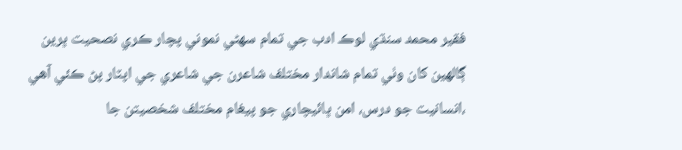فقير محمد سنڌي لوڪ ادب جي تمام سهڻي نموني پچار ڪري نصحيت ڀرين ڳالهين کان وٺي تمام شاندار مختلف شاعرن جي شاعري جي اپٽار پڻ ڪئي آهي ،انسانيت جو درس، امن ڀائيچاري جو پيغام مختلف شخصيتن جا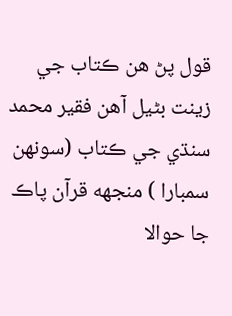قول پڻ هن ڪتاب جي زينت بڻيل آهن فقير محمد سنڌي جي ڪتاب (سونهن سمبارا ) منجهه قرآن پاڪ جا حوالا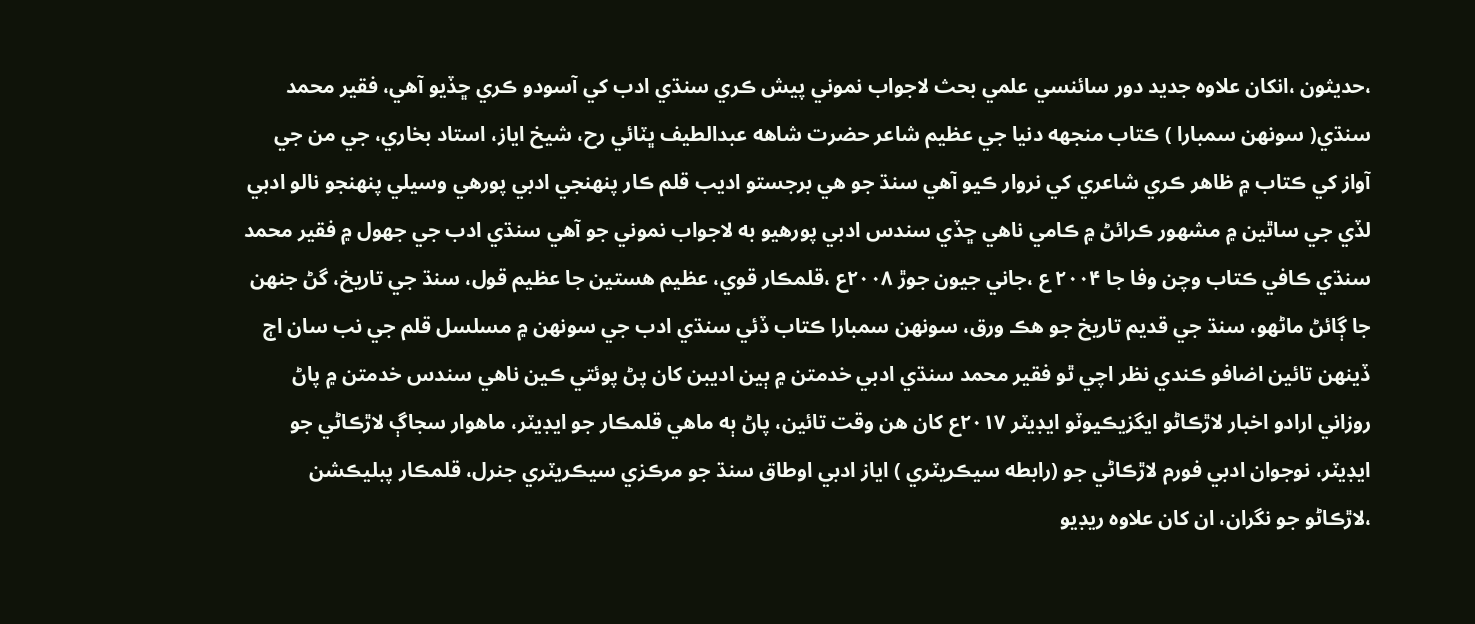،حديثون ،انکان علاوه جديد دور سائنسي علمي بحث لاجواب نموني پيش ڪري سنڌي ادب کي آسودو ڪري ڇڏيو آهي، فقير محمد سنڌي( سونهن سمبارا ) ڪتاب منجهه دنيا جي عظيم شاعر حضرت شاهه عبدالطيف ڀٽائي رح، شيخ اياز، استاد بخاري، جي من جي آواز کي ڪتاب ۾ ظاهر ڪري شاعري کي نروار ڪيو آهي سنڌ جو هي برجستو اديب قلم ڪار پنهنجي ادبي پورهي وسيلي پنهنجو نالو ادبي لڏي جي ساٿين ۾ مشهور ڪرائڻ ۾ ڪامي ناهي ڇڏي سندس ادبي پورهيو به لاجواب نموني جو آهي سنڌي ادب جي جهول ۾ فقير محمد سنڌي ڪافي ڪتاب وچن وفا جا ۲۰۰۴ ع ،جاني جيون جوڙ ۲۰۰۸ع ،قلمڪار قوي، عظيم هستين جا عظيم قول، سنڌ جي تاريخ، گڻ جنهن جا ڳائڻ ماڻهو، سنڌ جي قديم تاريخ جو هڪ ورق، سونهن سمبارا ڪتاب ڏئي سنڌي ادب جي سونهن ۾ مسلسل قلم جي نب سان اڄ ڏينهن تائين اضافو ڪندي نظر اچي ٿو فقير محمد سنڌي ادبي خدمتن ۾ ٻين اديبن کان پڻ پوئتي ڪين ناهي سندس خدمتن ۾ پاڻ روزاني ارادو اخبار لاڙڪاڻو ايگزيڪيوٽو ايڊيٽر ۲۰۱۷ع کان هن وقت تائين، پاڻ ٻه ماهي قلمڪار جو ايڊيٽر، ماهوار سجاڳ لاڙڪاڻي جو ايڊيٽر، نوجوان ادبي فورم لاڙڪاڻي جو (رابطه سيڪريٽري ) اياز ادبي اوطاق سنڌ جو مرڪزي سيڪريٽري جنرل، قلمڪار پبليڪشن ،لاڙڪاڻو جو نگران، ان کان علاوه ريڊيو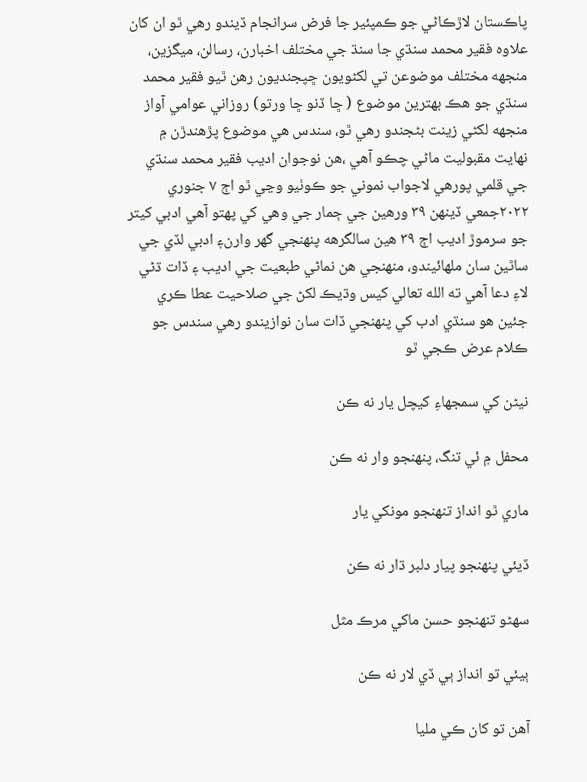پاڪستان لاڙڪاڻي جو ڪمپئير جا فرض سرانجام ڏيندو رهي ٿو ان کان علاوه فقير محمد سنڌي جا سنڌ جي مختلف اخبارن، رسالن، ميگزين، منجهه مختلف موضوعن تي لکڻويون ڇپجنديون رهن ٿيو فقير محمد سنڌي جو هڪ بهترين موضوع ( ڇا ڏنو ڇا ورتو) روزاني عوامي آواز منجهه لکڻي زينت بڻجندو رهي ٿو، سندس هي موضوع پڙهندڙن ۾ نهايت مقبوليت ماڻي چڪو آهي ،هن نوجوان اديب فقير محمد سنڌي جي قلمي پورهي لاجواب نموني جو ڪوٺيو وڃي ٿو اڄ ۷ جنوري ۲۰۲۲جمعي ڏينهن ۳۹ ورهين جي ڄمار جي وهي کي پهتو آهي ادبي کيتر جو سرموڙ اديب اڄ ۳۹ هين سالگرهه پنهنجي گهر وارن۽ ادبي لڏي جي ساٿين سان ملهائيندو، منهنجي هن نماڻي طبعيت جي اديب ۽ ڏات ڌڻي لاءِ دعا آهي ته الله تعالي کيس وڌيڪ لکڻ جي صلاحيت عطا ڪري جئين هو سنڌي ادب کي پنهنجي ڏات سان نوازيندو رهي سندس جو ڪلام عرض ڪجي ٿو

نيڻن کي سمجهاءِ کيچل يار نه ڪن

محفل ۾ ئي تنگ، پنهنجو وار نه ڪن

ماري ٿو انداز تنهنجو مونکي يار

ڏيئي پنهنجو پيار دلبر ڌار نه ڪن

سهڻو تنهنجو حسن ماکي مرڪ مثل

ٻيئي تو انداز ٻي ڏي لار نه ڪن

آهن تو کان ڪي مليا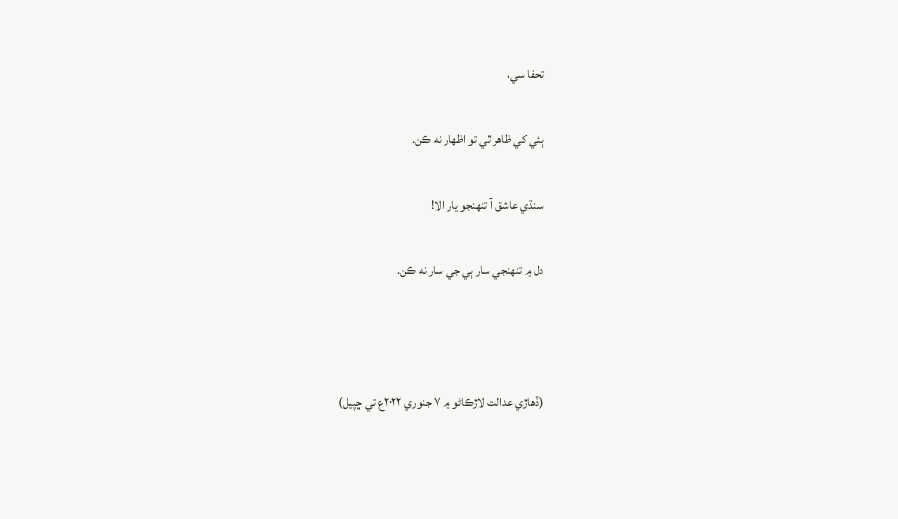تحفا سي،

ٻئي کي ظاهر ٿي تو اظهار نه ڪن.

سنڌي عاشق آ تنهنجو يار الا!

دل ۾ تنهنجي سار ٻي جي سار نه ڪن.



(ڏھاڙي عدالت لاڙڪاڻو ۾ ۷ جنوري ۲۰۲۲ع تي ڇپيل)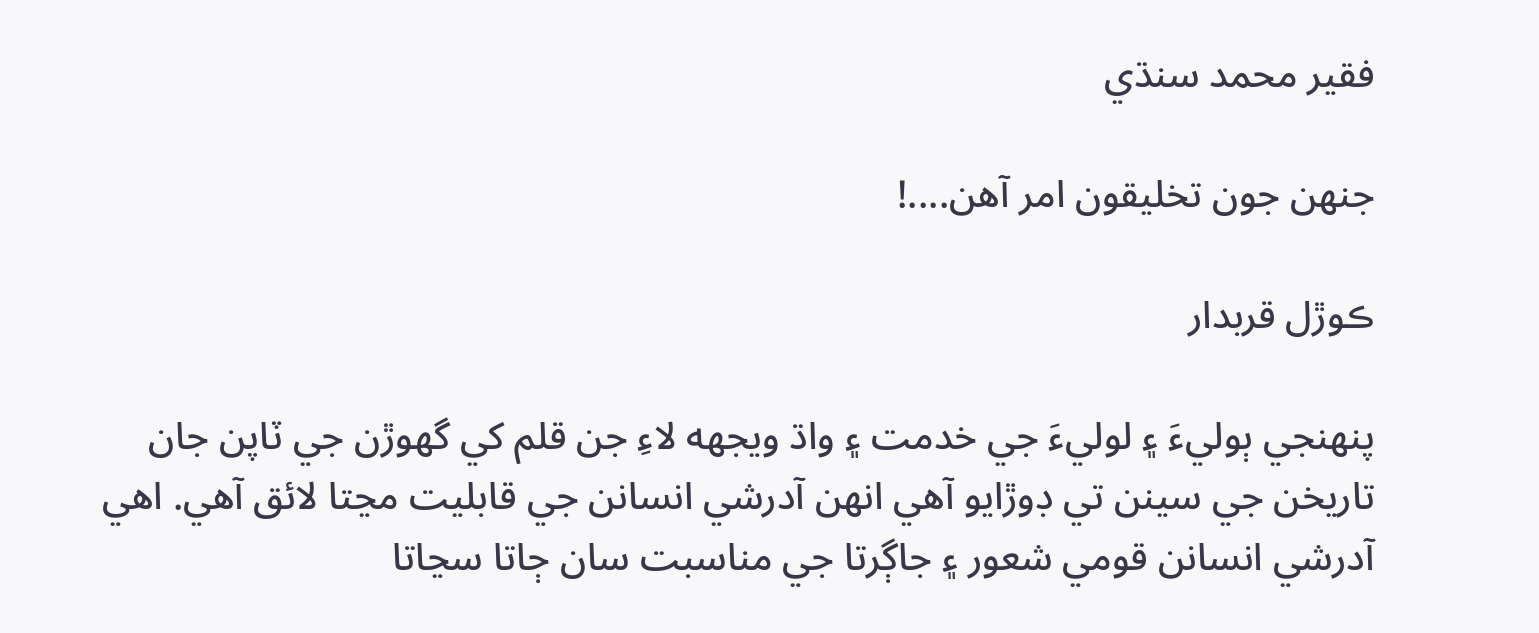فقير محمد سنڌي

جنھن جون تخليقون امر آهن....!

ڪوڙل قربدار

پنهنجي ٻوليءَ ۽ لوليءَ جي خدمت ۽ واڌ ويجهه لاءِ جن قلم کي گهوڙن جي ٽاپن جان تاريخن جي سينن تي ڊوڙايو آهي انهن آدرشي انسانن جي قابليت مڃتا لائق آهي. اهي آدرشي انسانن قومي شعور ۽ جاڳرتا جي مناسبت سان ڄاتا سڃاتا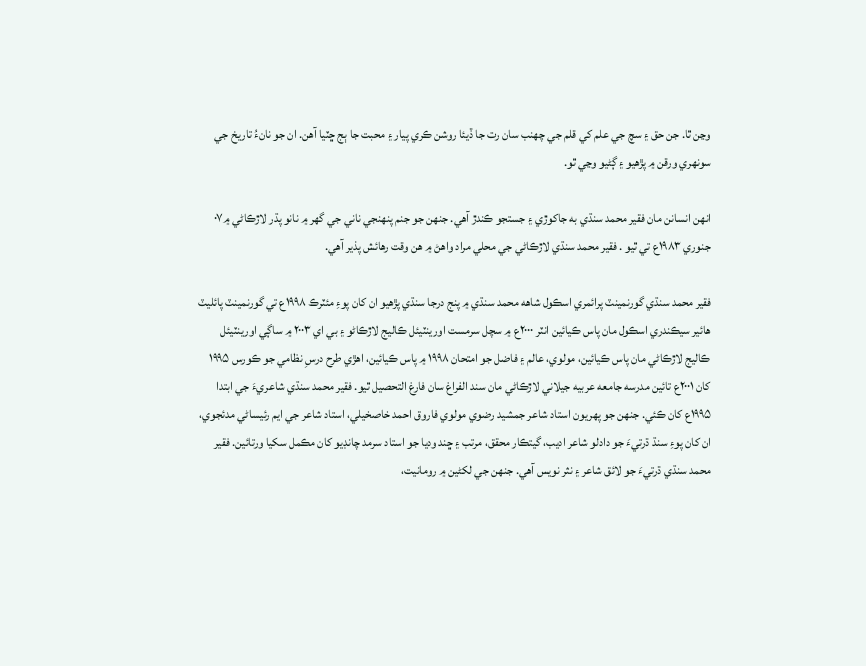وڃن ٿا. جن حق ۽ سچ جي علم کي قلم جي چهنب سان رت جا ڏيئا روشن ڪري پيار ۽ محبت جا ٻج ڇٽيا آهن. ان جو نانءُ تاريخ جي سونهري ورقن ۾ پڙهيو ۽ ڳڻيو وڃي ٿو.

انهن انسانن مان فقير محمد سنڌي به جاکوڙي ۽ جستجو ڪندڙ آهي. جنھن جو جنم پنهنجي ناني جي گھر ۾ نانو پڌر لاڙڪاڻي ۾۰۷ جنوري ۱۹۸۳ع تي ٿيو . فقير محمد سنڌي لاڙڪاڻي جي محلي مراد واهڻ ۾ هن وقت رهائش پذير آهي.

فقير محمد سنڌي گورنمينٽ پرائمري اسڪول شاهه محمد سنڌي ۾ پنج درجا سنڌي پڙهيو ان کان پوءِ مئٽرڪ ۱۹۹۸ع تي گورنمينٽ پائليٽ هائير سيڪندري اسڪول مان پاس ڪيائين انٽر ۲۰۰۰ع ۾ سچل سرمست اورينٽيئل ڪاليج لاڙڪاڻو ۽ بي اي ۲۰۰۳ ۾ ساڳي اورينٽيئل ڪاليج لاڙڪاڻي مان پاس ڪيائين، مولوي، عالم ۽ فاضل جو امتحان ۱۹۹۸ ۾ پاس ڪيائين، اهڙي طرح درسِ نظامي جو ڪورس ۱۹۹۵ کان ۲۰۰۱ع تائين مدرسه جامعه عربيه جيلاني لاڙڪاڻي مان سند الفراغ سان فارغ التحصيل ٿيو. فقير محمد سنڌي شاعريءَ جي ابتدا ۱۹۹۵ع کان ڪئي. جنهن جو پهريون استاد شاعر جمشيد رضوي مولوي فاروق احمد خاصخيلي، استاد شاعر جي ايم رئيساڻي مدئجوي، ان کان پوءِ سنڌ ڌرتيءَ جو دادلو شاعر اديب، گيتڪار محقق، مرتب ۽ ڇند وديا جو استاد سرمد چانڊيو کان مڪمل سکيا ورتائين. فقير محمد سنڌي ڌرتيءَ جو لائق شاعر ۽ نثر نويس آهي. جنهن جي لکڻين ۾ رومانيت،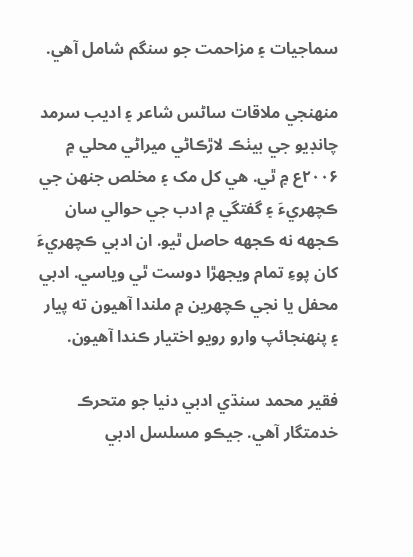سماجيات ۽ مزاحمت جو سنگم شامل آهي.

منهنجي ملاقات ساڻس شاعر ۽ اديب سرمد چانڊيو جي بيٺڪ لاڙڪاڻي ميراڻي محلي ۾ ۲۰۰۶ع ۾ ٿي. هي کل مک ۽ مخلص جنهن جي ڪچهريءَ ۽ گفتگي ۾ ادب جي حوالي سان ڪجهه نه ڪجهه حاصل ٿيو. ان ادبي ڪچهريءَ کان پوءِ تمام ويجهڙا دوست ٿي وياسي. ادبي محفل يا نجي ڪچهرين ۾ ملندا آهيون ته پيار ۽ پنهنجائپ وارو رويو اختيار ڪندا آهيون.

فقير محمد سنڌي ادبي دنيا جو متحرڪ خدمتگار آهي. جيڪو مسلسل ادبي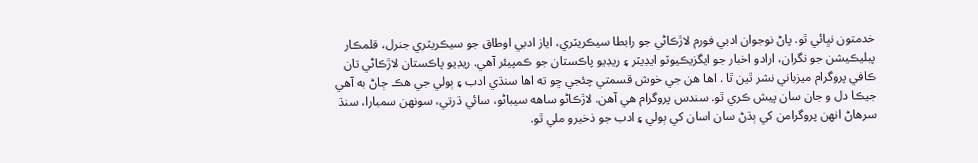خدمتون نڀائي ٿو. پاڻ نوجوان ادبي فورم لاڙڪاڻي جو رابطا سيڪريٽري، اياز ادبي اوطاق جو سيڪريٽري جنرل، قلمڪار پبليڪيشن جو نگران، ارادو اخبار جو ايگزيڪيوٽو ايڊيٽر ۽ ريڊيو پاڪستان جو ڪمپيئر آهي. ريڊيو پاڪستان لاڙڪاڻي تان ڪافي پروگرام ميزباني نشر ٿين ٿا . اها هن جي خوش قسمتي چئجي ڇو ته اها سنڌي ادب ۽ ٻولي جي هڪ ڄاڻ به آهي جيڪا دل و جان سان پيش ڪري ٿو. سندس پروگرام هي آهن. لاڙڪاڻو ساهه سيباڻو، سائي ڌرتي، سونهن سمبارا، سنڌ سرهاڻ انهن پروگرامن کي ٻڌڻ سان اسان کي ٻولي ۽ ادب جو ذخيرو ملي ٿو.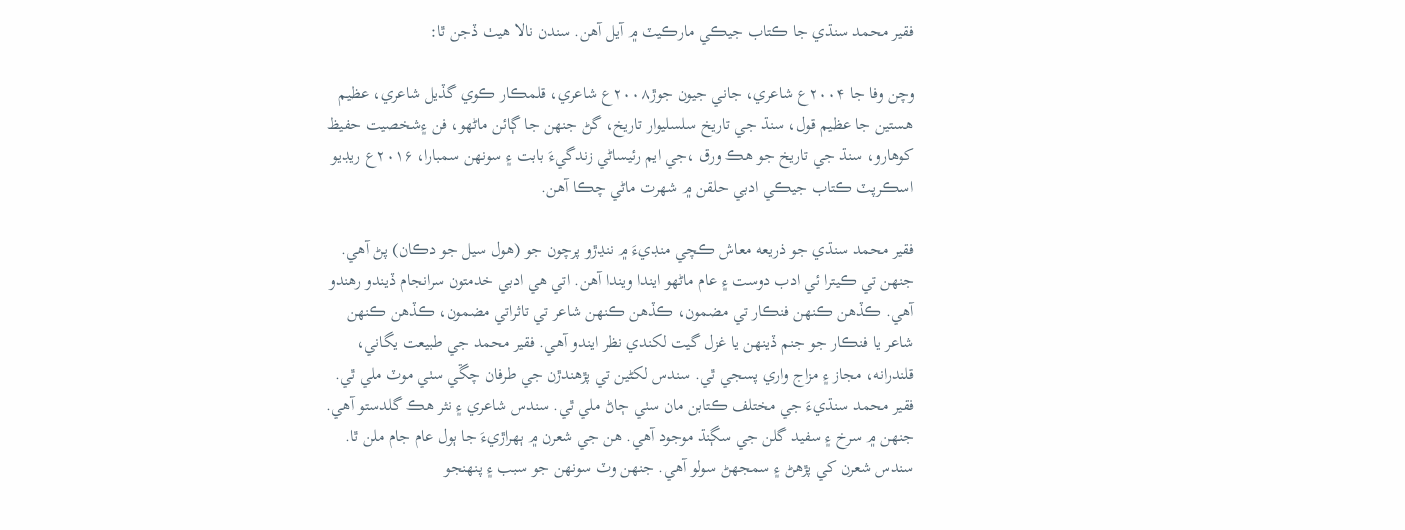فقير محمد سنڌي جا ڪتاب جيڪي مارڪيٽ ۾ آيل آهن. سندن نالا هيٺ ڏجن ٿا:

وچن وفا جا ۲۰۰۴ع شاعري، جاني جيون جوڙ۲۰۰۸ع شاعري، قلمڪار ڪوي گڏيل شاعري، عظيم هستين جا عظيم قول، سنڌ جي تاريخ سلسليوار تاريخ، گڻ جنهن جا ڳائن ماڻهو، فن ۽شخصيت حفيظ کوھارو، سنڌ جي تاريخ جو هڪ ورق ،جي ايم رئيساڻي زندگيءَ بابت ۽ سونهن سمبارا، ۲۰۱۶ع ريڊيو اسڪرپٽ ڪتاب جيڪي ادبي حلقن ۾ شهرت ماڻي چڪا آهن.

فقير محمد سنڌي جو ذريعه معاش ڪچي منڊيءَ ۾ ننڍڙو پرچون جو (هول سيل جو دڪان) پڻ آهي. جنهن تي ڪيترا ئي ادب دوست ۽ عام ماڻهو ايندا ويندا آهن. اتي هي ادبي خدمتون سرانجام ڏيندو رهندو آهي. ڪڏهن ڪنهن فنڪار تي مضمون، ڪڏهن ڪنهن شاعر تي تاثراتي مضمون، ڪڏهن ڪنهن شاعر يا فنڪار جو جنم ڏينهن يا غزل گيت لکندي نظر ايندو آهي. فقير محمد جي طبيعت يگاني، قلندرانه، مجاز ۽ مزاج واري پسجي ٿي. سندس لکڻين تي پڙهندڙن جي طرفان چڱي سٺي موٽ ملي ٿي. فقير محمد سنڌيءَ جي مختلف ڪتابن مان سٺي ڄاڻ ملي ٿي. سندس شاعري ۽ نثر هڪ گلدستو آهي. جنهن ۾ سرخ ۽ سفيد گلن جي سڳنڌ موجود آهي. هن جي شعرن ۾ ٻهراڙيءَ جا ٻول عام جام ملن ٿا. سندس شعرن کي پڙهڻ ۽ سمجهڻ سولو آهي. جنهن وٽ سونهن جو سبب ۽ پنهنجو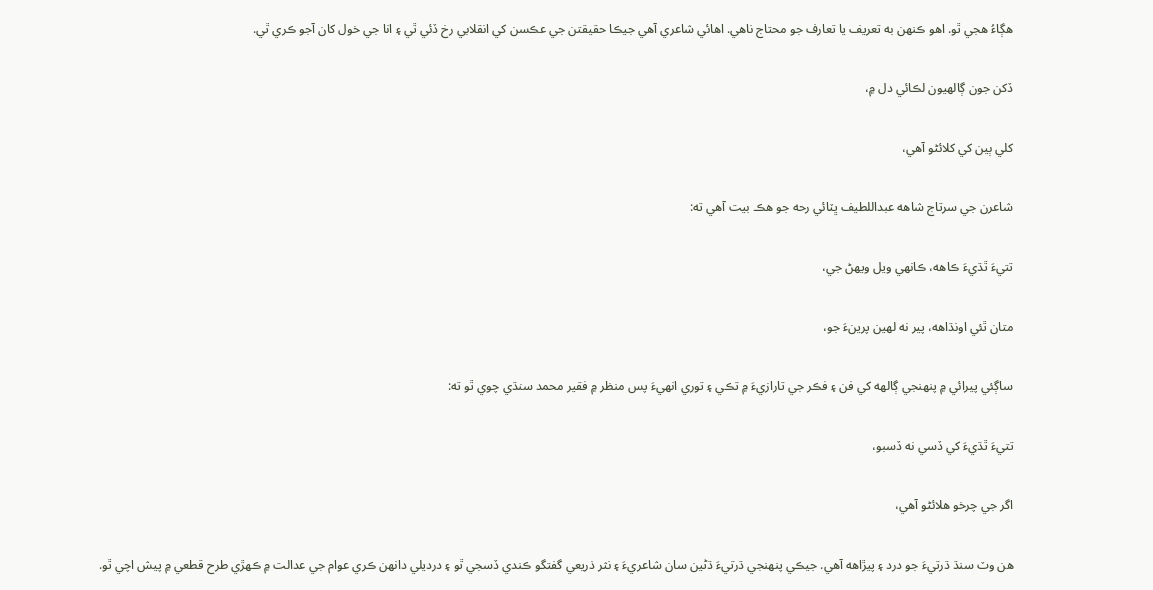هڳاءُ هجي ٿو. اهو ڪنهن به تعريف يا تعارف جو محتاج ناهي. اهائي شاعري آهي جيڪا حقيقتن جي عڪسن کي انقلابي رخ ڏئي ٿي ۽ انا جي خول کان آجو ڪري ٿي.

ڏکن جون ڳالهيون لڪائي دل ۾،

کلي ٻين کي کلائڻو آهي،

شاعرن جي سرتاج شاهه عبداللطيف ڀٽائي رحه جو هڪ بيت آهي ته:

تتيءَ ٿڌيءَ ڪاهه، ڪانهي ويل ويهڻ جي،

متان ٿئي اونڌاهه، پير نه لهين پرينءَ جو،

ساڳئي پيرائي ۾ پنهنجي ڳالهه کي فن ۽ فڪر جي تارازيءَ ۾ تڪي ۽ توري انهيءَ پس منظر ۾ فقير محمد سنڌي چوي ٿو ته:

تتيءَ ٿڌيءَ کي ڏسي نه ڏسبو،

اگر جي چرخو هلائڻو آهي،

هن وٽ سنڌ ڌرتيءَ جو درد ۽ پيڙاهه آهي. جيڪي پنهنجي ڌرتيءَ ڌڻين سان شاعريءَ ۽ نثر ذريعي گفتگو ڪندي ڏسجي ٿو ۽ درديلي دانهن ڪري عوام جي عدالت ۾ ڪهڙي طرح قطعي ۾ پيش اچي ٿو.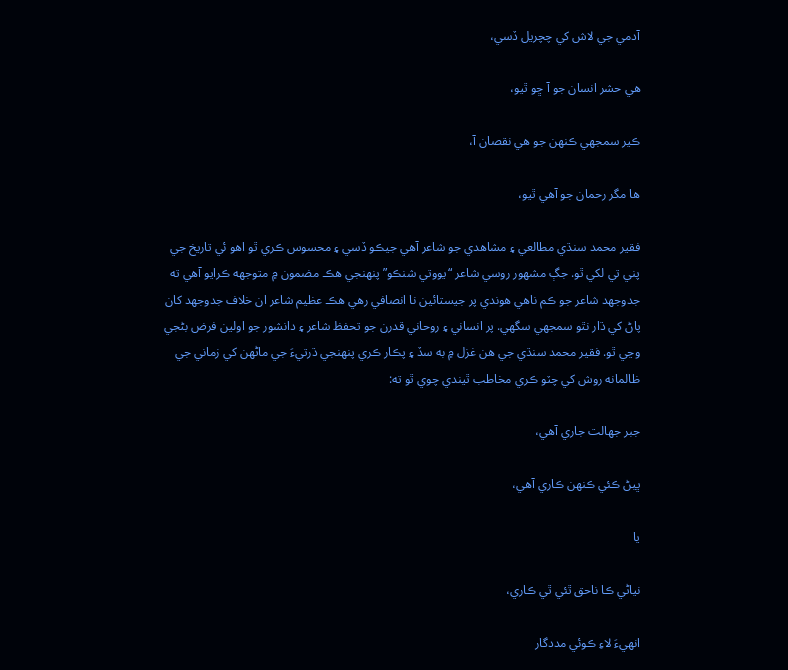آدمي جي لاش کي چچريل ڏسي،

هي حشر انسان جو آ ڇو ٿيو،

ڪير سمجهي ڪنهن جو هي نقصان آ،

ها مگر رحمان جو آهي ٿيو،

فقير محمد سنڌي مطالعي ۽ مشاهدي جو شاعر آهي جيڪو ڏسي ۽ محسوس ڪري ٿو اهو ئي تاريخ جي پني تي لکي ٿو. جڳ مشهور روسي شاعر “يووتي شنڪو” پنهنجي هڪ مضمون ۾ متوجهه ڪرايو آهي ته جدوجهد شاعر جو ڪم ناهي هوندي پر جيستائين نا انصافي رهي هڪ عظيم شاعر ان خلاف جدوجهد کان پاڻ کي ڌار نٿو سمجهي سگهي. پر انساني ۽ روحاني قدرن جو تحفظ شاعر ۽ دانشور جو اولين فرض بڻجي وڃي ٿو. فقير محمد سنڌي جي هن غزل ۾ به سڏ ۽ پڪار ڪري پنهنجي ڌرتيءَ جي ماڻهن کي زماني جي ظالمانه روش کي چٽو ڪري مخاطب ٿيندي چوي ٿو ته:

جبر جهالت جاري آهي،

ڀيڻ ڪئي ڪنهن ڪاري آهي،

يا

نياڻي ڪا ناحق ٿئي ٿي ڪاري،

انهيءَ لاءِ ڪوئي مددگار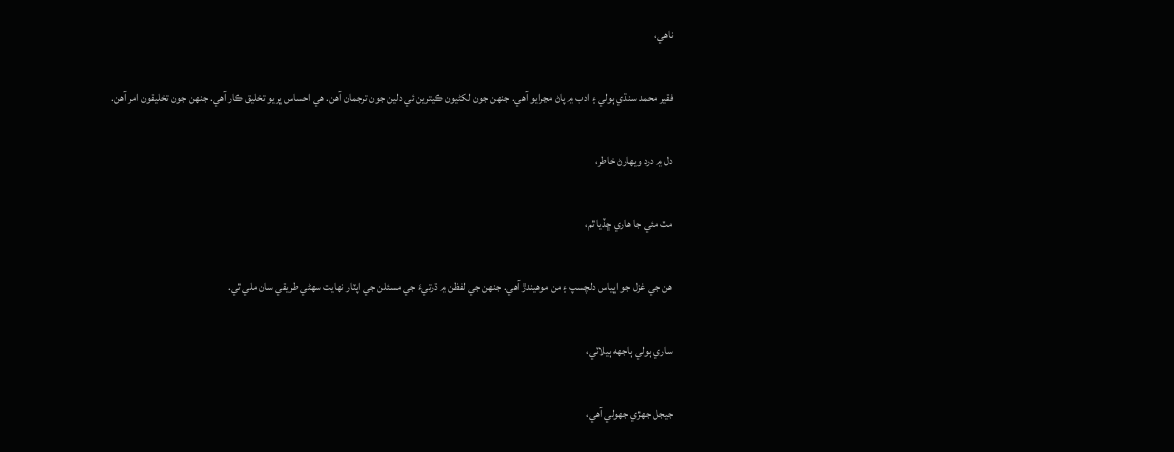ناهي،

فقير محمد سنڌي ٻولي ۽ ادب ۾ پاڻ مڃرايو آهي. جنهن جون لکڻيون ڪيترين ئي دلين جون ترجمان آهن. هي احساس ڀريو تخليق ڪار آهي. جنهن جون تخليقون امر آهن.

دل ۾ درد ويهارڻ خاطر،

مٽ مئي جا هاري ڇڏيا ٿم،

هن جي غزل جو اڀياس دلچسپ ۽ من موهيندڙ آهي. جنهن جي لفظن ۾ ڌرتيءَ جي مسئلن جي اپٽار نهايت سهڻي طريقي سان ملي ٿي.

ساري ٻولي ٻاجهه ٻيلاٽي،

جيجل جهڙي جهولي آهي،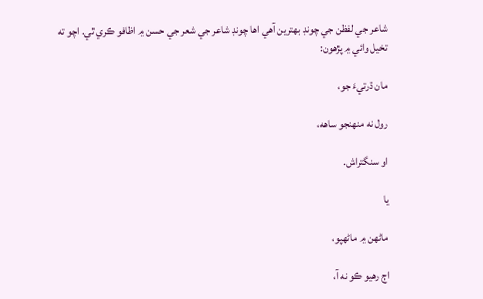شاعر جي لفظن جي چونڊ بهترين آهي اها چونڊ شاعر جي شعر جي حسن ۾ اظافو ڪري ٿي. اچو ته تخيل وائي ۾ پڙهون:

مان ڌرتيءَ جو،

رول نه منهنجو ساهه،

او سنگتراش.

يا

ماڻهن ۾ ماڻهپو،

اڄ رهيو ڪو نه آ،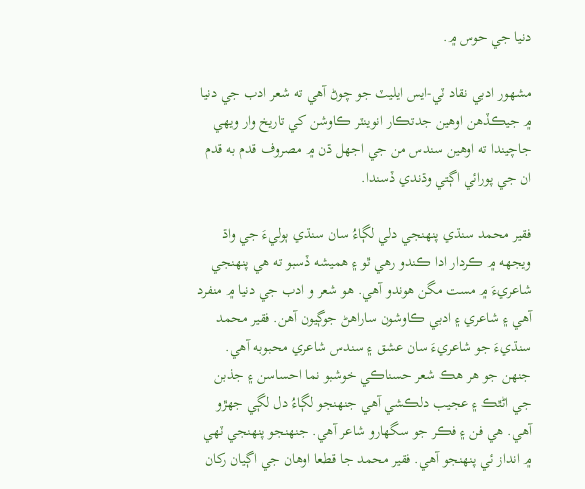دنيا جي حوس ۾.

مشهور ادبي نقاد ٽي-ايس ايليٽ جو چوڻ آهي ته شعر ادب جي دنيا ۾ جيڪڏهن اوهين جدتڪار انوينٽر ڪاوشن کي تاريخ وار ويهي جاچيندا ته اوهين سندس من جي اجهل ڌن ۾ مصروف قدم به قدم ان جي پورائي اڳتي وڌندي ڏسندا.

فقير محمد سنڌي پنهنجي دلي لڳاءُ سان سنڌي ٻوليءَ جي واڌ ويجهه ۾ ڪردار ادا ڪندو رهي ٿو ۽ هميشه ڏسبو ته هي پنهنجي شاعريءَ ۾ مست مگن هوندو آهي. هو شعر و ادب جي دنيا ۾ منفرد آهي ۽ شاعري ۽ ادبي ڪاوشون ساراهڻ جوڳيون آهن. فقير محمد سنڌيءَ جو شاعريءَ سان عشق ۽ سندس شاعري محبوبه آهي. جنهن جو هر هڪ شعر حسناڪي خوشبو نما احساسن ۽ جذبن جي اڻٿڪ ۽ عجيب دلڪشي آهي جنهنجو لڳاءُ دل لڳي جهڙو آهي. هي فن ۽ فڪر جو سگهارو شاعر آهي. جنهنجو پنهنجي ٽهي ۾ انداز ئي پنهنجو آهي. فقير محمد جا قطعا اوهان جي اڳيان رکان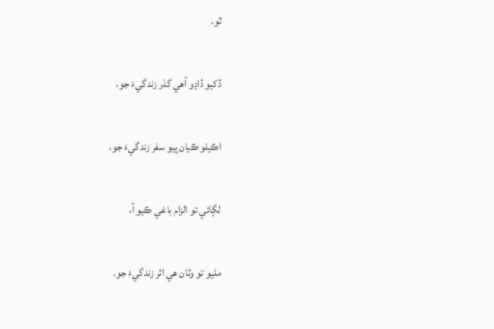ٿو.

ڏکيو ڏاڍو آهي گذر زندگيءَ جو،

اڪيلو ڪيان پيو سفر زندگيءَ جو،

لڳائي تو الزام باغي ڪيو آ،

مليو تو وٽان هي اثر زندگيءَ جو.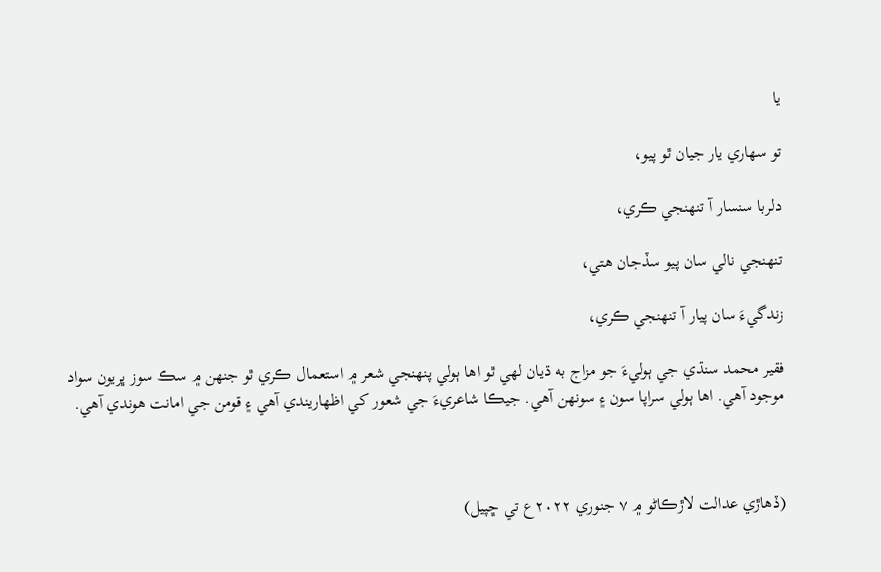يا

تو سهاري يار جيان ٿو پيو،

دلربا سنسار آ تنهنجي ڪري،

تنهنجي نالي سان پيو سڏجان هتي،

زندگيءَ سان پيار آ تنهنجي ڪري،

فقير محمد سنڌي جي ٻوليءَ جو مزاج به ڌيان لهي ٿو اها ٻولي پنهنجي شعر ۾ استعمال ڪري ٿو جنهن ۾ سڪ سوز ڀريون سواد موجود آهي. اها ٻولي سراپا سون ۽ سونهن آهي. جيڪا شاعريءَ جي شعور کي اظهاريندي آهي ۽ قومن جي امانت هوندي آهي.



(ڏھاڙي عدالت لاڙڪاڻو ۾ ۷ جنوري ۲۰۲۲ع تي ڇپيل)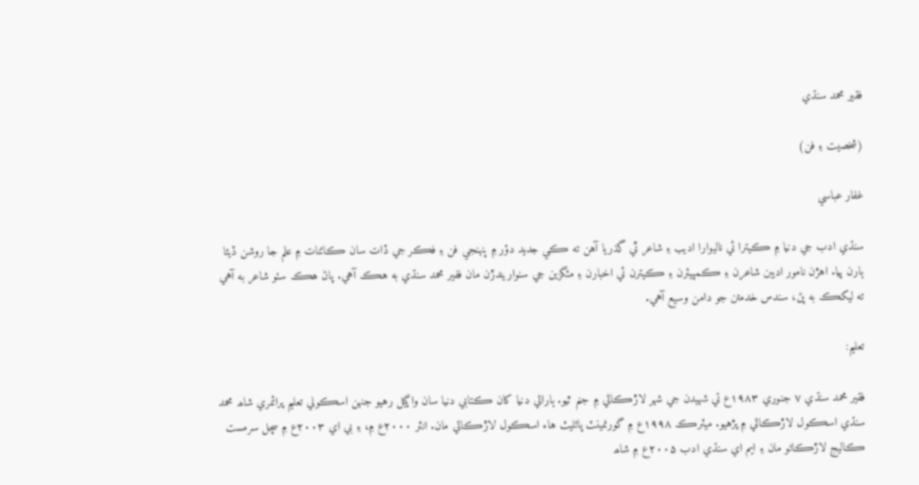فقير محمد سنڌي

(شخصيت ۽ فن)

غفار عباسي

سنڌي ادب جي دنيا ۾ ڪيترا ئي ناليوارا اديب ۽ شاعر ٿي گذريا آهن ته ڪي جديد دؤر ۾ پنهنجي فن ۽ فڪر جي ڏات سان ڪائنات ۾ علم جا روشن ڏيئا ٻارن پيا. اهڙن نامور اديبن شاعرن ۽ ڪمپيئرن ۽ ڪيترن ئي اخبارن ۽ مئگزين جي سنواريندڙن مان ففير محمد سنڌي به هڪ آهي. پاڻ هڪ سٺو شاعر به آهي ته ليکڪ به پڻ، سندس خدمتن جو دامن وسيع آهي.

تعليم:

فقير محمد سنڌي ۷ جنوري ۱۹۸۳ع تي شهيدن جي شهر لاڙڪاڻي ۾ جنم ٿيو. ٻاراڻي دنيا کان ڪتابي دنيا سان واڳيل رهيو جنهن اسڪولي تعليم پرائمري شاھ محمد سنڌي اسڪول لاڙڪاڻي ۾ پڙهيو. ميٽرڪ ۱۹۹۸ع ۾ گورنمينٽ پائليٽ هاء اسڪول لاڙڪاڻي مان. انٽر ۲۰۰۰ع ۾، ۽ بي اي ۲۰۰۳ع ۾ سچل سرمست ڪاليج لاڙڪاڻو مان ۽ ايم اي سنڌي ادب ۲۰۰۵ع ۾ شاھ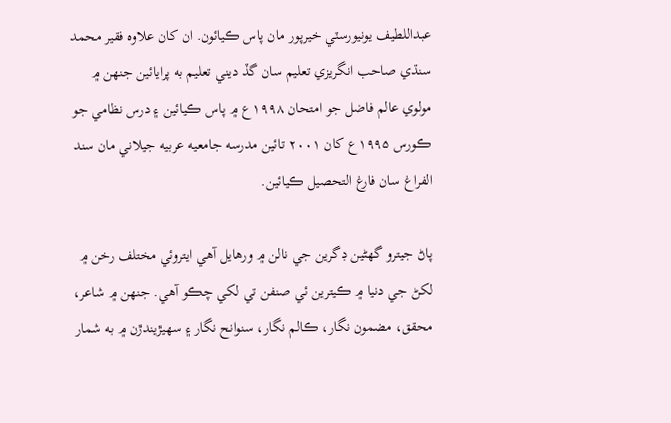عبداللطيف يونيورسٽي خيرپور مان پاس ڪيائون. ان کان علاوه فقير محمد سنڌي صاحب انگريزي تعليم سان گڏ ديني تعليم به پرايائين جنهن ۾ مولوي عالم فاضل جو امتحان ۱۹۹۸ع ۾ پاس ڪيائين ۽ درس نظامي جو ڪورس ۱۹۹۵ع کان ۲۰۰۱ تائين مدرسه جامعيه عربيه جيلاني مان سند الفراغ سان فارغ التحصيل ڪيائين.

پاڻ جيترو گھڻين ڊگرين جي نالن ۾ ورهايل آهي ايتروئي مختلف رخن ۾ لکڻ جي دنيا ۾ ڪيترين ئي صنفن تي لکي چڪو آهي. جنهن ۾ شاعر، محقق، مضمون نگار، ڪالم نگار، سنوانح نگار ۽ سهيڙيندڙن ۾ به شمار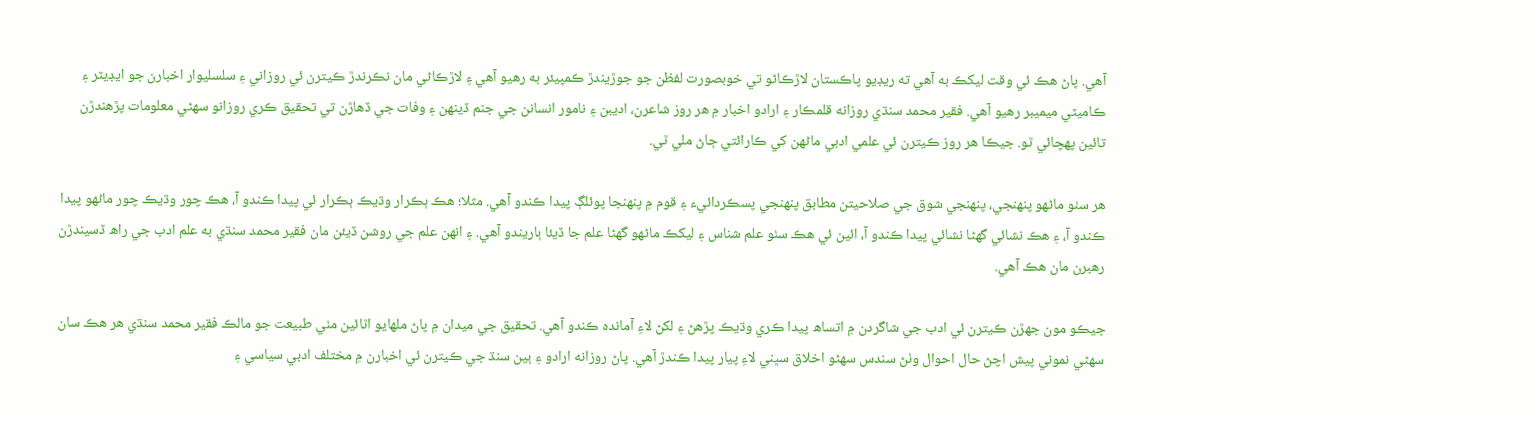آهي. پاڻ هڪ ئي وقت ليکڪ به آهي ته ريڊيو پاڪستان لاڙڪاڻو تي خوبصورت لفظن جو جوڙيندڙ ڪمپيئر به رهيو آهي ۽ لاڙڪاڻي مان نڪرندڙ ڪيترن ئي روزاني ۽ سلسليوار اخبارن جو ايڊيٽر ۽ ڪاميٽي ميميبر رهيو آهي. فقير محمد سنڌي روزانه قلمڪار ۽ ارادو اخبار ۾ هر روز شاعرن، اديبن ۽ نامور انسانن جي جنم ڏينهن ۽ وفات جي ڏهاڙن تي تحقيق ڪري روزانو سھڻي معلومات پڙهندڙن تائين پهچائي ٿو. جيڪا هر روز ڪيترن ئي علمي ادبي ماڻھن کي ڪارائتي ڄاڻ ملي ٿي.

هر سٺو ماڻهو پنهنجي، پنهنجي شوق جي صلاحيتن مطابق پنهنجي پسڪردائيء ۽ قوم ۾ پنهنجا پوئلڳ پيدا ڪندو آهي. مثلا؛ هڪ ٻڪرار وڌيڪ ٻڪرار ئي پيدا ڪندو آ، هڪ چور وڌيڪ چور ماڻهو پيدا ڪندو آ، ۽ هڪ نشائي گھڻا نشائي پيدا ڪندو آ، ائين ئي هڪ سٺو علم شناس ۽ ليکڪ ماڻهو گھڻا علم جا ڏيئا ٻاريندو آهي. ۽ انهن علم جي روشن ڏيئن مان فقير محمد سنڌي به علم ادب جي راھ ڏسيندڙن رهبرن مان هڪ آهي.

جيڪو مون جهڙن ڪيترن ئي ادب جي شاگردن ۾ اتساھ پيدا ڪري وڌيڪ پڙھڻ ۽ لکڻ لاءِ آمانده ڪندو آهي. تحقيق جي ميدان ۾ پاڻ ملهايو اٿائين مٺي طبيعت جو مالڪ فقير محمد سنڌي هر هڪ سان سهڻي نموني پيش اچڻ حال احوال وٺڻ سندس سھڻو اخلاق سڀني لاءِ پيار پيدا ڪندڙ آهي. پاڻ روزانه ارادو ۽ ٻين سنڌ جي ڪيترن ئي اخبارن ۾ مختلف ادبي سياسي ۽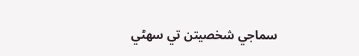سماجي شخصيتن تي سهڻي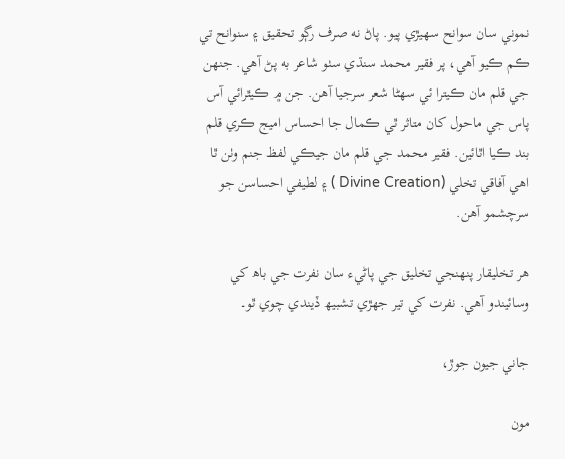نموني سان سوانح سهيڙي پيو. پاڻ نه صرف رڳو تحقيق ۽ سنوانح تي ڪم ڪيو آهي، پر فقير محمد سنڌي سٺو شاعر به پڻ آهي. جنهن جي قلم مان ڪيترا ئي سهڻا شعر سرجيا آهن. جن ۾ ڪيٿرائي آس پاس جي ماحول کان متاثر ٿي ڪمال جا احساس اميج ڪري قلم بند ڪيا اٿائين. فقير محمد جي قلم مان جيڪي لفظ جنم وٺن ٿا اهي آفاقي تخلي (Divine Creation ) ۽ لطيفي احساسن جو سرچشمو آهن.

هر تخليقار پنهنجي تخليق جي پاڻيء سان نفرت جي باھ کي وسائيندو آهي. نفرت کي تير جهڙي تشبيھ ڏيندي چوي ٿو۔

جاني جيون جوڙ،

مون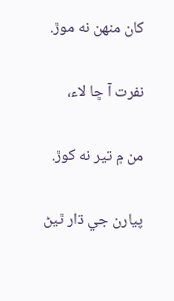کان منهن نه موڙ.

نفرت آ ڇا لاء،

من ۾ تير نه کوڙ.

پيارن جي ڌار ٿيڻ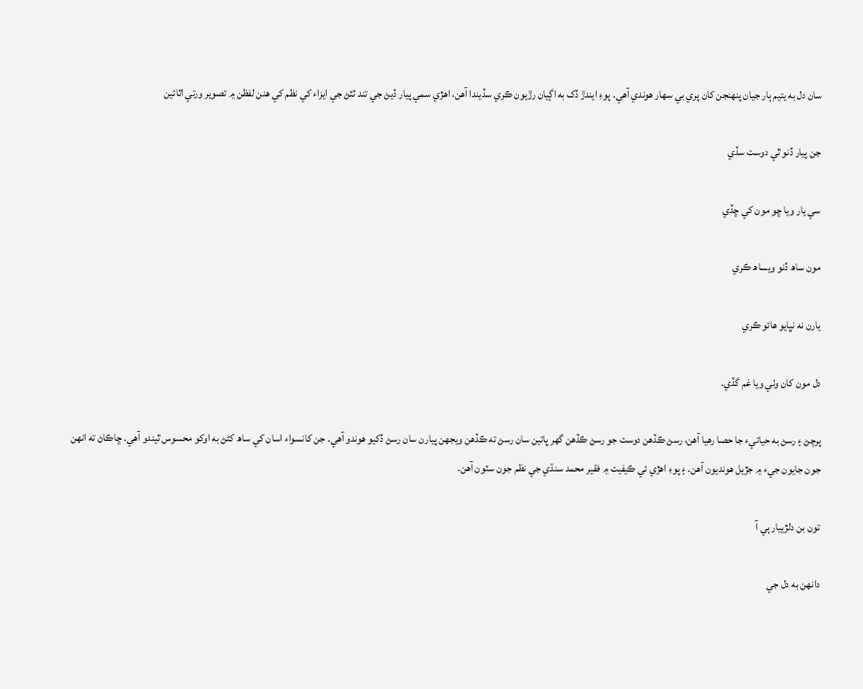سان دل به يتيم ٻار جيان پنهنجن کان پري بي سهار هوندي آهي. پوءِ ايندڙ ڏک به اڳيان رڙيون ڪري سڏيندا آهن، اهڙي سمي پيار ڏيڻ جي تند ٽٽڻ جي ايزاء کي نظم کي هنن لفظن ۾ تصوير ورتي اٿائين

جن پيار ڏنو ٿي دوست سڏي

سي يار ويا ڇو مون کي ڇڏي

مون ساھ ڏنو ويساھ ڪري

يارن نه نڀايو هائو ڪري

دل مون کان وٺي ويا غم گڏي.

پرچڻ ۽ رسڻ به حياتيء جا حصا رهيا آهن، رسڻ ڪڏهن دوست جو رسڻ ڪڏهن گھر ڀاتين سان رسڻ ته ڪڏهن ويجھن پيارن سان رسڻ ڏکيو هوندو آهي. جن کانسواء اسان کي ساھ کڻڻ به اوکو محسوس ٿيندو آهي. ڇاڪاڻ ته انهن جون جايون جيء ۾ جڙيل هونديون آهن. ۽ پوءِ اهڙي ئي ڪيفيت ۾ فقير محمد سنڌي جي نظم جون سٽون آهن.

تون بن دلڙييار ٻي آ

دانهن به دل جي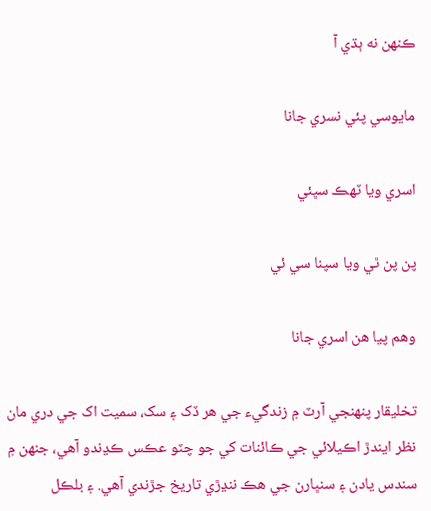ڪنهن نه ٻڌي آ

مايوسي پئي نسري جانا

اسري ويا ٽھڪ سڀئي

پن پن ٿي ويا سپنا سي ئي

وهم پيا هن اسري جانا

تخليقار پنهنجي آرٽ ۾ زندگيء جي هر ڏک ۽ سک، سميت اک جي دري مان نظر ايندڙ اڪيلائي جي ڪائنات کي جو چٽو عڪس ڪڍندو آهي، جنهن ۾ سندس يادن ۽ سنڀارن جي هڪ ننڍڙي تاريخ جڙندي آهي. ۽ بلڪل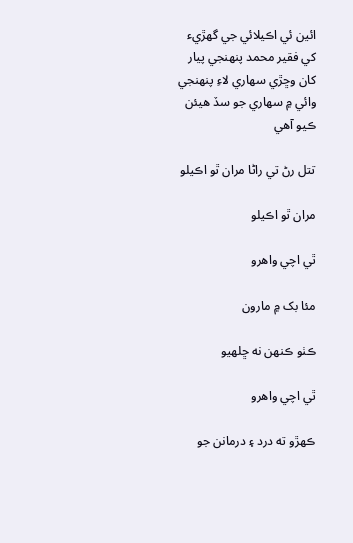ائين ئي اڪيلائي جي گھڙيء کي فقير محمد پنهنجي پيار کان وڇڙي سهاري لاءِ پنهنجي وائي ۾ سهاري جو سڏ هيئن ڪيو آهي

تتل رڻ تي راڻا مران ٿو اڪيلو

مران ٿو اڪيلو

ٿي اچي واهرو

مئا بک ۾ مارون

ڪٺو ڪنهن نه ڇلهيو

ٿي اچي واهرو

ڪهڙو ته درد ۽ درمانن جو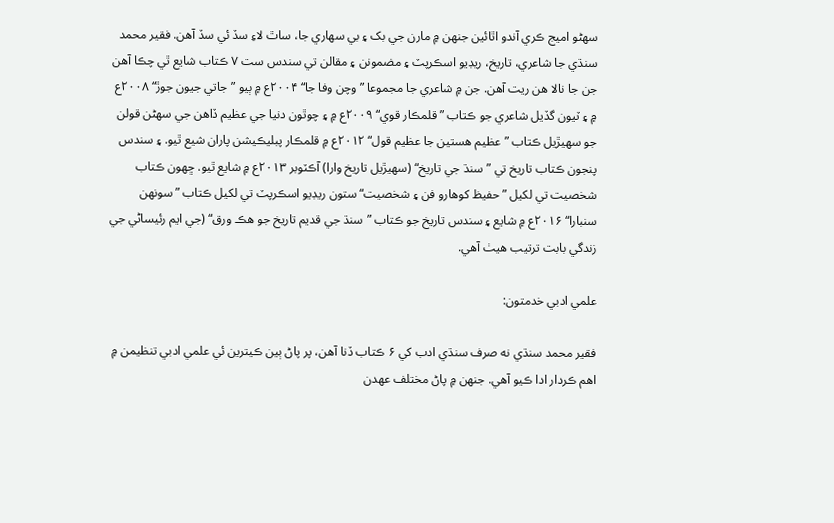سهڻو اميج ڪري آندو اٿائين جنهن ۾ مارن جي بک ۽ بي سهاري جا، ساٿ لاءِ سڏ ئي سڏ آهن. فقير محمد سنڌي جا شاعري، تاريخ، ريڊيو اسڪرپٽ ۽ مضمونن ۽ مقالن تي سندس ست ۷ ڪتاب شايع ٿي چڪا آهن جن جا نالا هن ريت آهن. جن ۾ شاعري جا مجموعا ”وچن وفا جا“ ۲۰۰۴ع ۾ ٻيو ”جاتي جيون جوڙ“ ۲۰۰۸ع ۾ ۽ ٽيون گڏيل شاعري جو ڪتاب ”قلمڪار قوي“ ۲۰۰۹ع ۾ ۽ چوٿون دنيا جي عظيم ڏاهن جي سهڻن قولن جو سهيڙيل ڪتاب ”عظيم هستين جا عظيم قول“ ۲۰۱۲ع ۾ قلمڪار پبليڪيشن پاران شيع ٿيو. ۽ سندس پنجون ڪتاب تاريخ تي ”سنڌ جي تاريخ“ (سهيڙيل تاريخ وارا) آڪٽوبر ۲۰۱۳ع ۾ شايع ٿيو. ڇهون ڪتاب شخصيت تي لکيل ”حفيظ کوهارو فن ۽ شخصيت“ ستون ريڊيو اسڪرپٽ تي لکيل ڪتاب ”سونهن سنبارا“ ۲۰۱۶ع ۾ شايع ۽ سندس تاريخ جو ڪتاب ”سنڌ جي قديم تاريخ جو هڪ ورق“ (جي ايم رئيساڻي جي زندگي بابت ترتيب هيٺ آهي.

علمي ادبي خدمتون:

فقير محمد سنڌي نه صرف سنڌي ادب کي ۶ ڪتاب ڏنا آهن، پر پاڻ ٻين ڪيترين ئي علمي ادبي تنظيمن ۾ اهم ڪردار ادا ڪيو آهي. جنهن ۾ پاڻ مختلف عهدن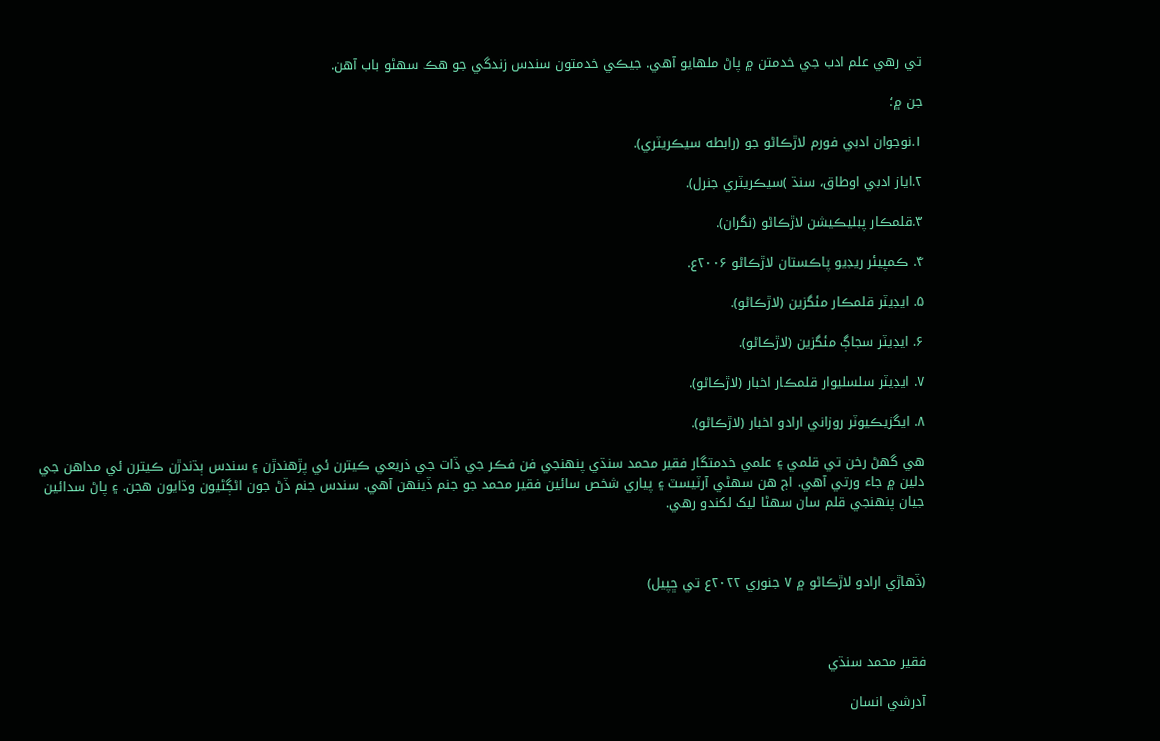تي رهي علم ادب جي خدمتن ۾ پاڻ ملهايو آهي. جيڪي خدمتون سندس زندگي جو هڪ سهڻو باب آهن.

جن ۾؛

۱.نوجوان ادبي فورم لاڙڪاڻو جو (رابطه سيڪريٽري).

۲.اياز ادبي اوطاق، سنڌ )سيڪريٽري جنرل).

۳.قلمڪار پبليڪيشن لاڙڪاڻو (نگران).

۴. ڪمپيئر ريڊيو پاڪستان لاڙڪاڻو ۲۰۰۶ع.

۵. ايڊيٽر قلمڪار مئگزين (لاڙڪاڻو).

۶. ايڊيٽر سجاڳ مئگزين (لاڙڪاڻو).

۷. ايڊيٽر سلسليوار قلمڪار اخبار (لاڙڪاڻو).

۸. ايگزيڪيوٽر روزاني ارادو اخبار (لاڙڪاڻو).

هي گھڻ رخن تي قلمي ۽ علمي خدمتگار فقير محمد سنڌي پنهنجي فن فڪر جي ڏات جي ذريعي ڪيترن ئي پڙهندڙن ۽ سندس ٻڌندڙن ڪيترن ئي مداهن جي دلين ۾ جاء ورتي آهي. اڄ هن سهڻي آرٽيسٽ ۽ پياري شخص سائين فقير محمد جو جنم ڏينهن آهي. سندس جنم ڏڻ جون اڻڳڻيون وڌايون هجن. ۽ پاڻ سدائين جيان پنهنجي قلم سان سهڻا ليک لکندو رهي.



(ڏھاڙي ارادو لاڙڪاڻو ۾ ۷ جنوري ۲۰۲۲ع تي ڇپيل)



فقير محمد سنڌي

آدرشي انسان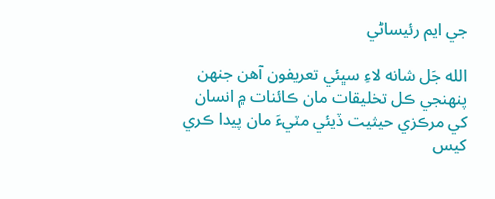جي ايم رئيساڻي

الله جَل شانه لاءِ سڀئي تعريفون آهن جنهن پنهنجي ڪل تخليقات مان ڪائنات ۾ انسان کي مرڪزي حيثيت ڏيئي مٽيءَ مان پيدا ڪري کيس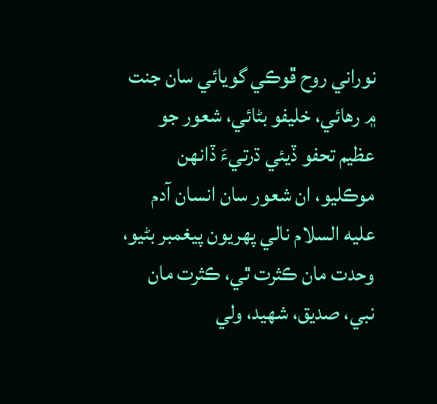نوراني روح ڦوڪي گويائي سان جنت ۾ رهائي، خليفو بڻائي، شعور جو عظيم تحفو ڏيئي ڌرتيءَ ڏانهن موڪليو، ان شعور سان انسان آدم عليه السلام نالي پهريون پيغمبر بڻيو، وحدت مان ڪثرت ٿي، ڪثرت مان نبي، صديق، شهيد، ولي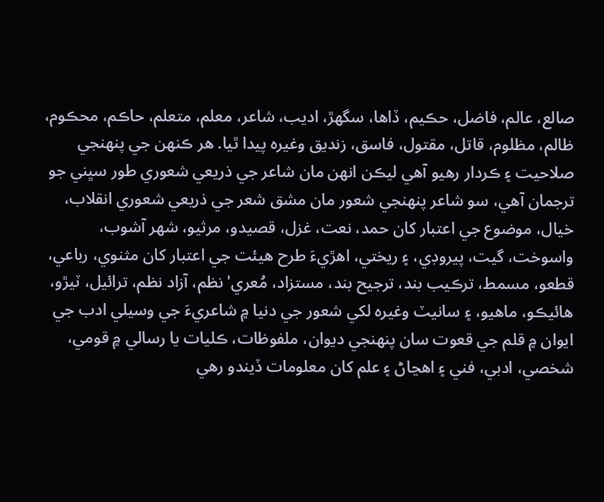صالع، عالم، فاضل، حڪيم، ڏاها، سگهڙ، اديب، شاعر، معلم، متعلم، حاڪم، محڪوم، ظالم، مظلوم، قاتل، مقتول، فاسق، زنديق وغيره پيدا ٿيا. هر ڪنهن جي پنهنجي صلاحيت ۽ ڪردار رهيو آهي ليڪن انهن مان شاعر جي ذريعي شعوري طور سڀني جو ترجمان آهي، سو شاعر پنهنجي شعور مان مشق شعر جي ذريعي شعوري انقلاب، خيال، موضوع جي اعتبار کان حمد، نعت، غزل، قصيدو، مرثيو، شهر آشوب، واسوخت، گيت، پيروڊي، ۽ ريختي، اهڙيءَ طرح هيئت جي اعتبار کان مثنوي، رباعي، قطعو، مسمط، ترڪيب بند، ترجيح بند، مستزاد، مُعري' نظم، آزاد نظم، ترائيل، ٽيڙو، هائيڪو، ماهيو، ۽ سانيٽ وغيره لکي شعور جي دنيا ۾ شاعريءَ جي وسيلي ادب جي ايوان ۾ قلم جي قعوت سان پنهنجي ديوان، ملفوظات، ڪليات يا رسالي ۾ قومي، شخصي، ادبي، فني ۽ اھڃاڻ ۽ علم کان معلومات ڏيندو رهي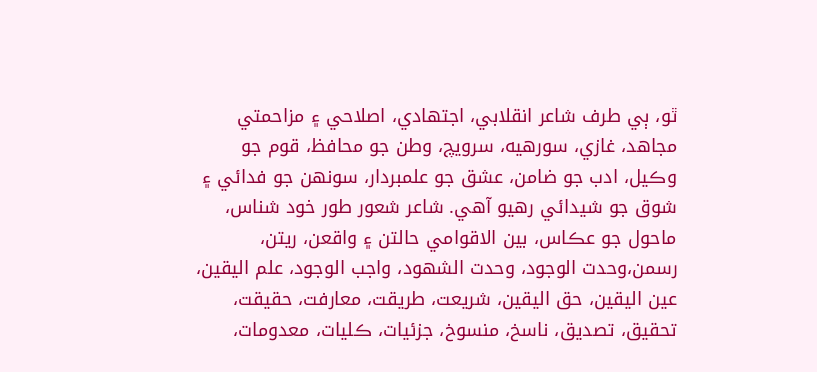ٿو، ٻي طرف شاعر انقلابي، اجتهادي، اصلاحي ۽ مزاحمتي مجاهد، غازي، سورهيه، سرويچ، وطن جو محافظ، قوم جو وڪيل، ادب جو ضامن، عشق جو علمبردار، سونهن جو فدائي ۽ شوق جو شيدائي رهيو آهي. شاعر شعور طور خود شناس، ماحول جو عڪاس، بين الاقوامي حالتن ۽ واقعن، ريتن، رسمن،وحدت الوجود، وحدت الشهود، واجب الوجود، علم اليقين، عين اليقين، حق اليقين، شريعت، طريقت، معارفت، حقيقت، تحقيق، تصديق، ناسخ، منسوخ، جزئيات، ڪليات، معدومات،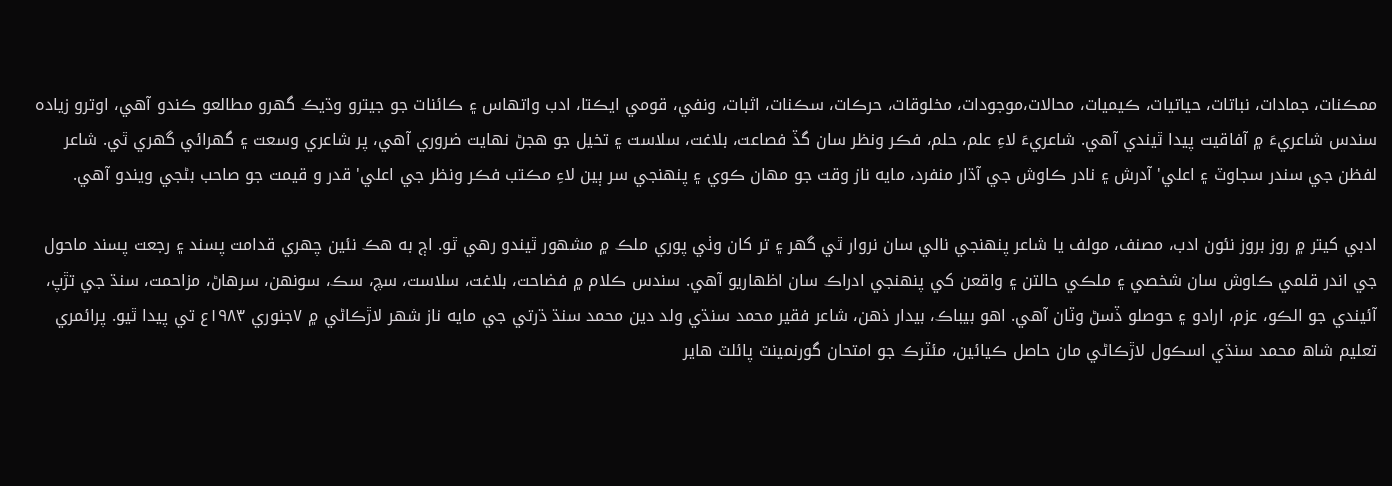ممڪنات، جمادات، نباتات، حياتيات، ڪيميات، محالات،موجودات، مخلوقات، حرڪات، سڪنات، اثبات، ونفي، قومي ايڪتا، ادب واتهاس ۽ ڪائنات جو جيترو وڌيڪ گهرو مطالعو ڪندو آهي، اوترو زياده سندس شاعريءَ ۾ آفاقيت پيدا ٿيندي آهي. شاعريءَ لاءِ علم، حلم، فڪر ونظر سان گڏ فصاعت، بلاغت، سلاست ۽ تخيل جو هجڻ نهايت ضروري آهي، پر شاعري وسعت ۽ گهرائي گهري ٿي. شاعر لفظن جي سندر سجاوٽ ۽ اعلي' آدرش ۽ نادر ڪاوش جي آڌار منفرد، مايه ناز وقت جو مهان ڪوي ۽ پنهنجي سر ٻين لاءِ مڪتب فڪر ونظر جي اعلي' قدر و قيمت جو صاحب بڻجي ويندو آهي.

ادبي کيتر ۾ روز بروز نئون ادب، مصنف، مولف يا شاعر پنهنجي نالي سان نروار ٿي گهر ۽ تر کان وٺي پوري ملڪ ۾ مشهور ٿيندو رهي ٿو. اڄ به هڪ نئين چهري قدامت پسند ۽ رجعت پسند ماحول جي اندر قلمي ڪاوش سان شخصي ۽ ملڪي حالتن ۽ واقعن کي پنهنجي ادراڪ سان اظهاريو آهي. سندس ڪلام ۾ فضاحت، بلاغت، سلاست، سچ، سڪ، سونهن، سرهاڻ، مزاحمت، سنڌ جي تڙپ، آئيندي جو الڪو، عزم، ارادو ۽ حوصلو ڏسڻ وٽان آهي. اهو بيباڪ، بيدار ذهن، شاعر فقير محمد سنڌي ولد دين محمد سنڌ ڌرتي جي مايه ناز شهر لاڙڪاڻي ۾ ۷جنوري ۱۹۸۳ع تي پيدا ٿيو. پرائمري تعليم شاھ محمد سنڌي اسڪول لاڙڪاڻي مان حاصل ڪيائين، مئٽرڪ جو امتحان گورنمينٽ پائلٽ هاير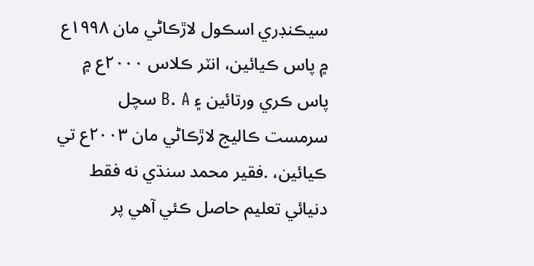سيڪنڊري اسڪول لاڙڪاڻي مان ۱۹۹۸ع ۾ پاس ڪيائين، انٽر ڪلاس ۲۰۰۰ع ۾ پاس ڪري ورتائين ۽ B. A سچل سرمست ڪاليج لاڙڪاڻي مان ۲۰۰۳ع تي ڪيائين، .فقير محمد سنڌي نه فقط دنيائي تعليم حاصل ڪئي آهي پر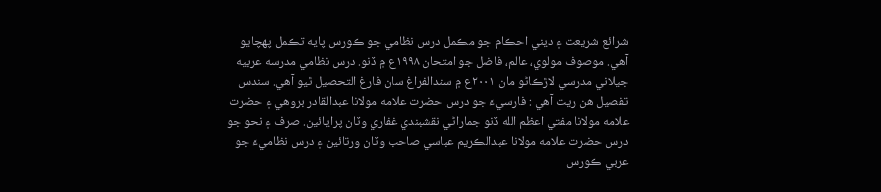شرائع شريعت ۽ ديني احڪام جو مڪمل درس نظامي جو ڪورس پايه تڪمل پهچايو آهي. موصوف مولوي، عالم، فاضل جو امتحان ۱۹۹۸ع ۾ ڏنو. درس نظامي مدرسه عربيه جيلاني مدرسي لاڙڪاڻو مان ۲۰۰۱ع ۾ سندالفراغ سان فارغ التحصيل ٿيو آهي. سندس تفصيل هن ريت آهي : فارسيءَ جو درس حضرت علامه مولانا عبدالقادر بروهي ۽ حضرت علامه مولانا مفتي اعظم الله ڏنو جماراڻي نقشبندي غفاري وٽان پرايائين. صرف ۽ نحو جو درس حضرت علامه مولانا عبدالڪريم عباسي صاحب وٽان ورتائين ۽ درس نظاميءَ جو عربي ڪورس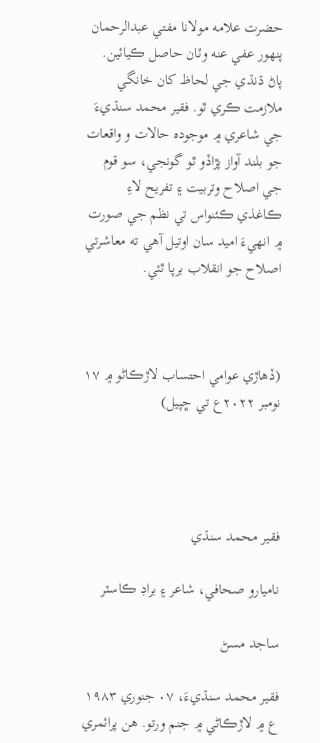حضرت علامه مولانا مفتي عبدالرحمان پنهور عفي عنه وٽان حاصل ڪيائين. پاڻ ڌنڌي جي لحاظ کان خانگي ملازمت ڪري ٿو. فقير محمد سنڌيءَ جي شاعري ۾ موجوده حالات و واقعات جو بلند آواز پڙاڏو ٿو گونجي، سو قوم جي اصلاح وتربيت ۽ تفريح لاءِ ڪاغذي ڪئنواس تي نظم جي صورت ۾ انهيءَ اميد سان اوتيل آهي ته معاشرتي اصلاح جو انقلاب برپا ٿئي.



(ڏھاڙي عوامي احتساب لاڙڪاڻو ۾ ۱۷ نومبر ۲۰۲۲ع تي ڇپيل)




فقير محمد سنڌي

ناميارو صحافي، شاعر ۽ براڊ ڪاسٽر

ساجد مسڻ

فقير محمد سنڌيءَ، ۰۷ جنوري ۱۹۸۳ ع ۾ لاڙڪاڻي ۾ جنم ورتو. هن پرائمري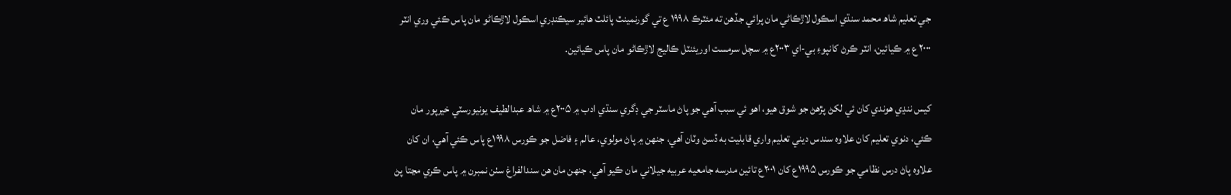جي تعليم شاھ محمد سنڌي اسڪول لاڙڪاڻي مان پرائي جڏهن ته مئٽرڪ ۱۹۹۸ ع تي گورنمينٽ پائلٽ ھائير سيڪنڊري اسڪول لاڙڪاڻو مان پاس ڪئي وري انٽر ۲۰۰۰ ع ۾ ڪيائين، انٽر ڪرڻ کانپوءِ بي-اي ۲۰۰۳ع ۾ سچل سرمست اوريئنٽل ڪاليج لاڙڪاڻو مان پاس ڪيائين.

کيس ننڍي هوندي کان ئي لکڻ پڙهڻ جو شوق هيو، اهو ئي سبب آهي جو پاڻ ماسٽر جي ڊگري سنڌي ادب ۾ ۲۰۰۵ع ۾ شاھ عبدالطيف يونيورسٽي خيرپور مان ڪئي، دنوي تعليم کان علاوه سندس ديني تعليم واري قابليت به ڏسڻ وٽان آھي، جنهن ۾ پاڻ مولوي، عالم ۽ فاضل جو ڪورس ۱۹۹۸ع پاس ڪئي آهي، ان کان علاوه پاڻ درس نظامي جو ڪورس ۱۹۹۵ع کان ۲۰۰۱ع تائين مدرسه جامعيه عربيه جيلاني مان ڪيو آهي، جنهن مان هن سندالفراغ سٺن نمبرن ۾ پاس ڪري مڃتا پڻ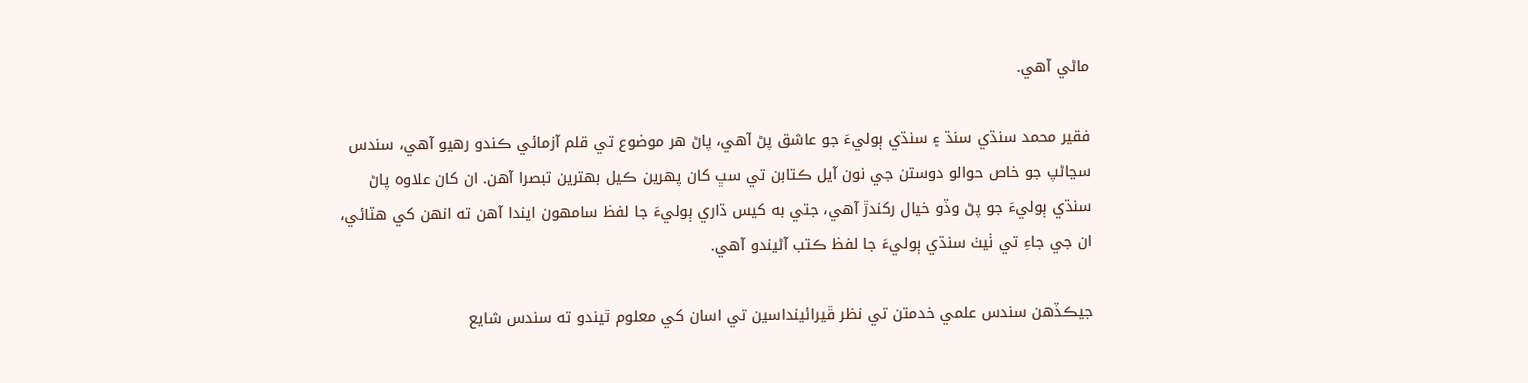ماڻي آهي.

فقير محمد سنڌي سنڌ ۽ سنڌي ٻوليءَ جو عاشق پڻ آهي، پاڻ هر موضوع تي قلم آزمائي ڪندو رهيو آهي، سندس سڃاڻپ جو خاص حوالو دوستن جي نون آيل ڪتابن تي سڀ کان پهرين ڪيل بهترين تبصرا آهن. ان کان علاوه پاڻ سنڌي ٻوليءَ جو پڻ وڏو خيال رکندڙ آهي، جتي به کيس ڌاري ٻوليءَ جا لفظ سامهون ايندا آهن ته انهن کي هٽائي، ان جي جاءِ تي ٺيٺ سنڌي ٻوليءَ جا لفظ ڪتب آڻيندو آهي.

جيڪڏهن سندس علمي خدمتن تي نظر ڦيرائينداسين تي اسان کي معلوم ٿيندو ته سندس شايع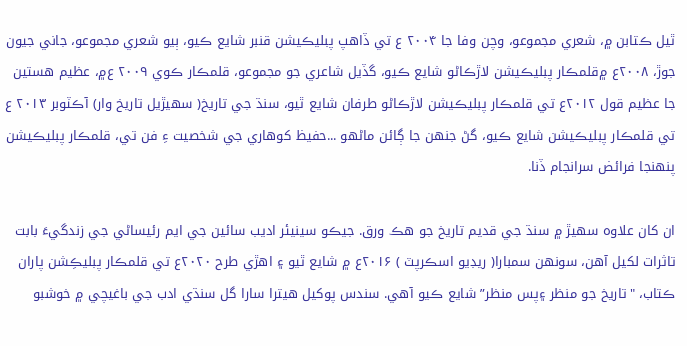ٿيل ڪتابن ۾، شعري مجموعو، وچن وفا جا ۲۰۰۴ ع تي ڏاهپ پبليڪيشن قنبر شايع ڪيو، ٻيو شعري مجموعو، جاني جيون جوڙ، ۲۰۰۸ع ۾قلمڪار پبليڪيشن لاڙڪاڻو شايع ڪيو، گڏيل شاعري جو مجموعو، قلمڪار ڪوي ۲۰۰۹ ع۾، عظيم هستين جا عظيم قول ۲۰۱۲ع تي قلمڪار پبليڪيشن لاڙڪاڻو طرفان شايع ٿيو، سنڌ جي تاريخ( سهيڙيل تاريخ وار) آڪٽوبر ۲۰۱۳ ع تي قلمڪار پبليڪيشن شايع ڪيو، گڻ جنهن جا ڳائن ماڻھو ...حفيظ کوهاري جي شخصيت ءِ فن تي، قلمڪار پبليڪيشن پنهنجا فرائض سرانجام ڏنا.

ان کان علاوه سهيڙ ۾ سنڌ جي قديم تاريخ جو هڪ ورق. جيڪو سينيئر اديب سائين جي ايم رئيساڻي جي زندگيءَ بابت تاثرات لکيل آهن، سونهن سمبارا( ريڊيو اسڪرپٽ ) ۲۰۱۶ع ۾ شايع ٿيو ۽ اهڙي طرح ۲۰۲۰ع تي قلمڪار پبليڪِشن پاران ڪتاب، "تاريخ جو منظر ۽پس منظر” شايع ڪيو آهي. سندس پوکيل هيترا سارا گل سنڌي ادب جي باغيچي ۾ خوشبو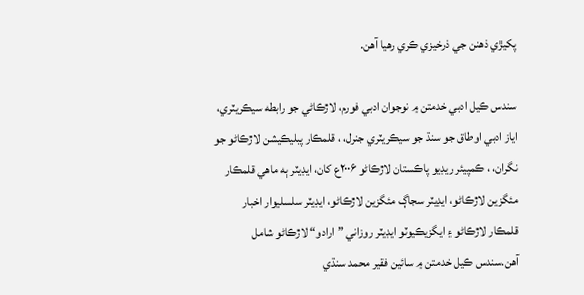پکيڙي ذھنن جي ذرخيزي ڪري رهيا آھن.

سندس ڪيل ادبي خدمتن ۾ نوجوان ادبي فورم، لاڙڪاڻي جو رابطه سيڪريٽري، اياز ادبي اوطاق جو سنڌ جو سيڪريٽري جنرل، ، قلمڪار پبليڪيشن لاڙڪاڻو جو نگران، ، ڪمپيئر ريڊيو پاڪستان لاڙڪاڻو ۲۰۰۶ع کان، ايڊيٽر ٻه ماهي قلمڪار مئگزين لاڙڪاڻو، ايڊيٽر سجاڳ مئگزين لاڙڪاڻو، ايڊيٽر سلسليوار اخبار قلمڪار لاڙڪاڻو ۽ ايگزيڪيوٽو ايڊيٽر روزاني ”ارادو“ لاڙڪاڻو شامل آهن.سندس ڪيل خدمتن ۾ سائين فقير محمد سنڌي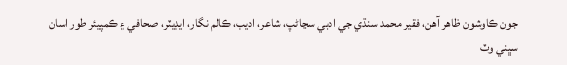جون ڪاوشون ظاهر آھن، فقير محمد سنڌي جي ادبي سڃاڻپ، شاعر، اديب، ڪالم نگار، ايڊيٽر، صحافي ۽ ڪمپيئر طور اسان سڀني وٽ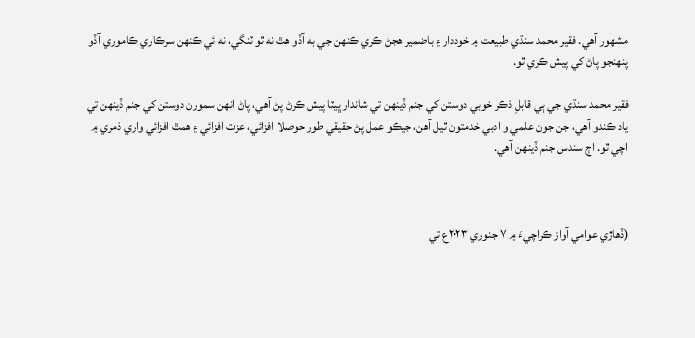مشهور آهي. فقير محمد سنڌي طبيعت ۾ خوددار ۽ باضمير هجڻ ڪري ڪنهن جي به آڏو هٿ نه ٿو ٽنگي، نه ئي ڪنهن سرڪاري ڪاموري آڏو پنهنجو پاڻ کي پيش ڪري ٿو.

فقير محمد سنڌي جي ٻي قابلِ ذڪر خوبي دوستن کي جنم ڏينهن تي شاندار ڀيٽا پيش ڪرڻ پڻ آهي، پاڻ انهن سمورن دوستن کي جنم ڏينهن تي ياد ڪندو آهي، جن جون علمي و ادبي خدمتون ٿيل آهن، جيڪو عمل پڻ حقيقي طور حوصلا افزائي، عزت افزائي ۽ همٿ افزائي واري ذمري ۾ اچي ٿو. اڄ سندس جنم ڏينهن آهي.



(ڏھاڙي عوامي آواز ڪراچيءَ ۾ ۷ جنوري ۲۰۲۳ع تي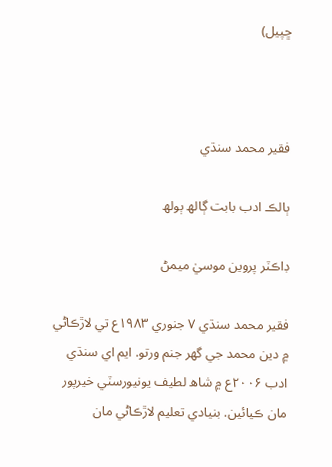ڇپيل)



فقير محمد سنڌي

ٻالڪ ادب بابت ڳالھ ٻولھ

ڊاڪٽر پروين موسيٰ ميمڻ

فقير محمد سنڌي ۷ جنوري ۱۹۸۳ع تي لاڙڪاڻي ۾ دين محمد جي گهر جنم ورتو. ايم اي سنڌي ادب ۲۰۰۶ع ۾ شاھ لطيف يونيورسٽي خيرپور مان ڪيائين. بنيادي تعليم لاڙڪاڻي مان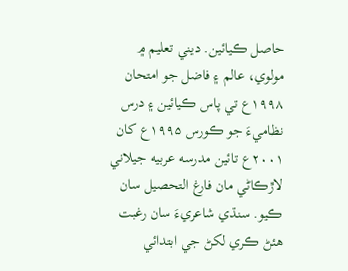حاصل ڪيائين. ديني تعليم ۾ مولوي، عالم ۽ فاضل جو امتحان ۱۹۹۸ع تي پاس ڪيائين ۽ درس نظاميءَ جو ڪورس ۱۹۹۵ع کان ۲۰۰۱ع تائين مدرسه عربيه جيلاني لاڙڪاڻي مان فارغ التحصيل سان ڪيو. سنڌي شاعريءَ سان رغبت هئڻ ڪري لکڻ جي ابتدائي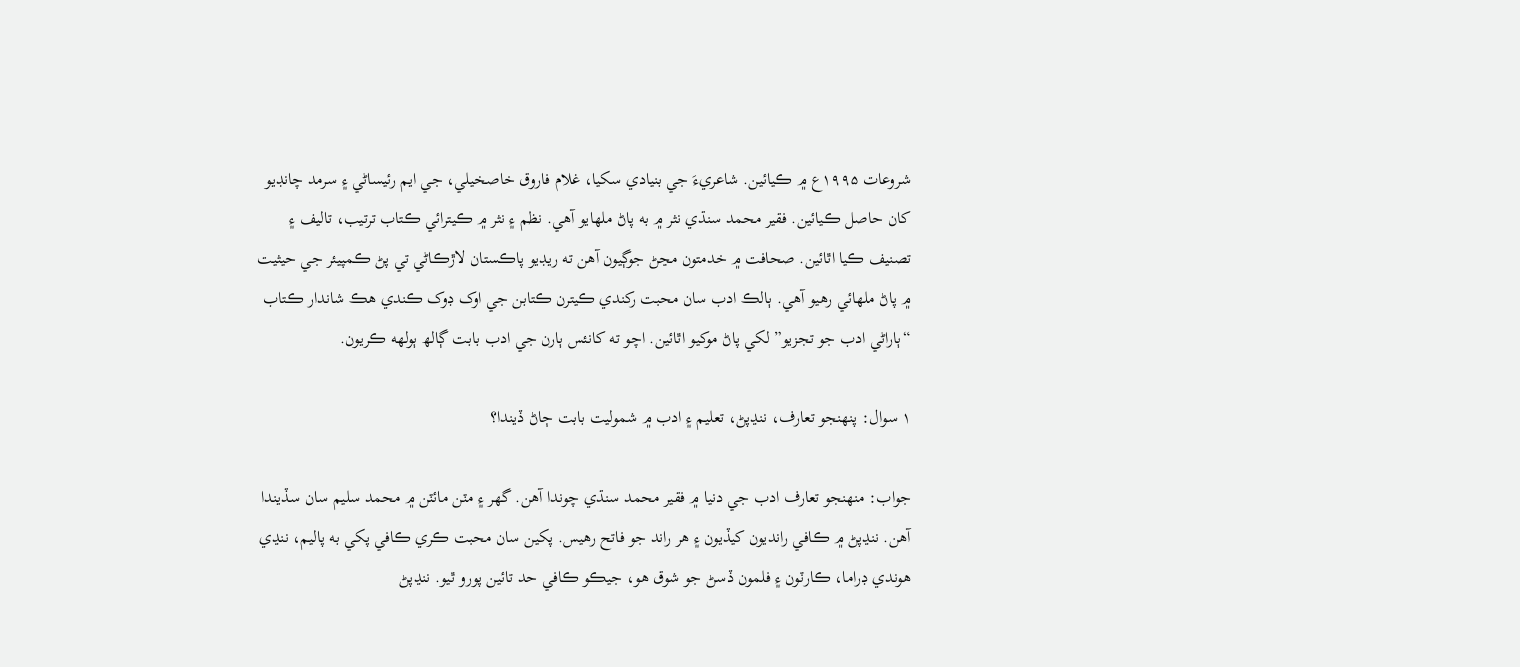شروعات ۱۹۹۵ع ۾ ڪيائين. شاعريءَ جي بنيادي سکيا، غلام فاروق خاصخيلي، جي ايم رئيساڻي ۽ سرمد چانڊيو کان حاصل ڪيائين. فقير محمد سنڌي نثر ۾ به پاڻ ملهايو آهي. نظم ۽ نثر ۾ ڪيترائي ڪتاب ترتيب، تاليف ۽ تصنيف ڪيا اٿائين. صحافت ۾ خدمتون مڃڻ جوڳيون آهن ته ريڊيو پاڪستان لاڙڪاڻي تي پڻ ڪمپيئر جي حيثيت ۾ پاڻ ملهائي رهيو آهي. ٻالڪ ادب سان محبت رکندي ڪيترن ڪتابن جي اوک ڊوک ڪندي هڪ شاندار ڪتاب “ٻاراڻي ادب جو تجزيو” لکي پاڻ موکيو اٿائين. اچو ته کانئس ٻارن جي ادب بابت ڳالھ ٻولهه ڪريون.

۱ سوال: پنهنجو تعارف، ننڍپڻ، تعليم ۽ ادب ۾ شموليت بابت ڄاڻ ڏيندا؟

جواب: منهنجو تعارف ادب جي دنيا ۾ فقير محمد سنڌي چوندا آهن. گهر ۽ مٽن مائٽن ۾ محمد سليم سان سڏيندا آهن. ننڍپڻ ۾ ڪافي رانديون کيڏيون ۽ هر راند جو فاتح رهيس. پکين سان محبت ڪري ڪافي پکي به پاليم، ننڍي هوندي ڊراما، ڪارٽون ۽ فلمون ڏسڻ جو شوق هو، جيڪو ڪافي حد تائين پورو ٿيو. ننڍپڻ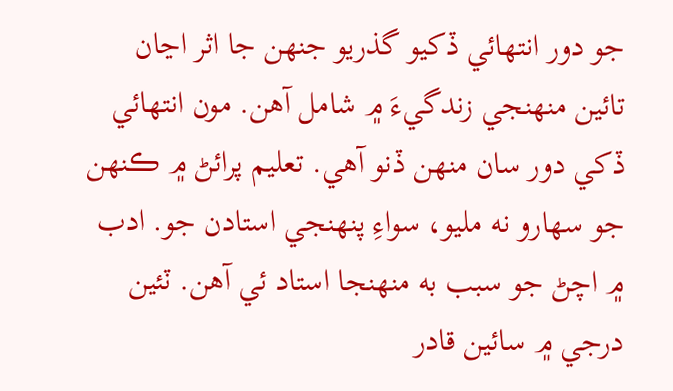جو دور انتهائي ڏکيو گذريو جنهن جا اثر اڃان تائين منهنجي زندگيءَ ۾ شامل آهن. مون انتهائي ڏکي دور سان منهن ڏنو آهي. تعليم پرائڻ ۾ ڪنهن جو سهارو نه مليو، سواءِ پنهنجي استادن جو. ادب ۾ اچڻ جو سبب به منهنجا استاد ئي آهن. ٽئين درجي ۾ سائين قادر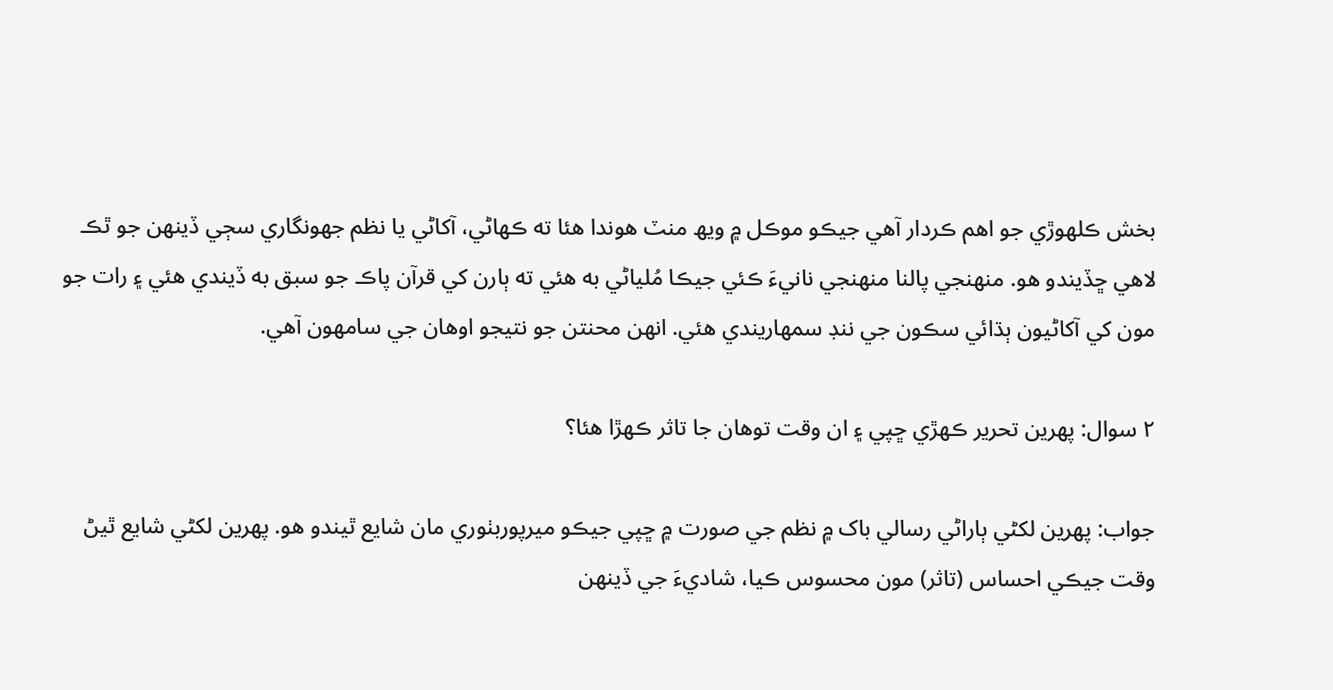بخش ڪلھوڙي جو اهم ڪردار آهي جيڪو موڪل ۾ ويھ منٽ هوندا هئا ته ڪهاڻي، آکاڻي يا نظم جهونگاري سڄي ڏينهن جو ٿڪ لاهي ڇڏيندو هو. منهنجي پالنا منهنجي نانيءَ ڪئي جيڪا مُلياڻي به هئي ته ٻارن کي قرآن پاڪ جو سبق به ڏيندي هئي ۽ رات جو مون کي آکاڻيون ٻڌائي سڪون جي ننڊ سمهاريندي هئي. انهن محنتن جو نتيجو اوهان جي سامهون آهي.

۲ سوال: پهرين تحرير ڪهڙي ڇپي ۽ ان وقت توهان جا تاثر ڪهڙا هئا؟

جواب: پهرين لکڻي ٻاراڻي رسالي باک ۾ نظم جي صورت ۾ ڇپي جيڪو ميرپوربٺوري مان شايع ٿيندو هو. پهرين لکڻي شايع ٿيڻ وقت جيڪي احساس (تاثر) مون محسوس ڪيا، شاديءَ جي ڏينهن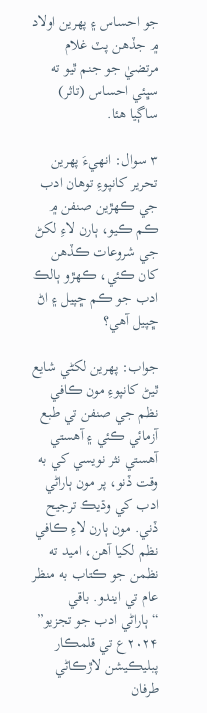جو احساس ۽ پهرين اولاد ۾ جڏهن پٽ غلام مرتضيٰ جو جنم ٿيو ته سڀئي احساس (تاثر) ساڳيا هئا.

۳ سوال: انهيءَ پهرين تحرير کانپوءِ توهان ادب جي ڪهڙين صنفن ۾ ڪم ڪيو، ٻارن لاءِ لکڻ جي شروعات ڪڏهن کان ڪئي، ڪهڙو ٻالڪ ادب جو ڪم ڇپيل ۽ اڻ ڇپيل آهي؟

جواب: پهرين لکڻي شايع ٿيڻ کانپوءِ مون ڪافي نظم جي صنفن تي طبع آزمائي ڪئي ۽ آهستي آهستي نثر نويسي کي به وقت ڏنو، پر مون ٻاراڻي ادب کي وڌيڪ ترجيح ڏني. مون ٻارن لاءِ ڪافي نظم لکيا آهن، اميد ته نظمن جو ڪتاب به منظر عام تي ايندو. باقي “ٻاراڻي ادب جو تجزيو” ۲۰۲۴ع تي قلمڪار پبليڪيشن لاڙڪاڻي طرفان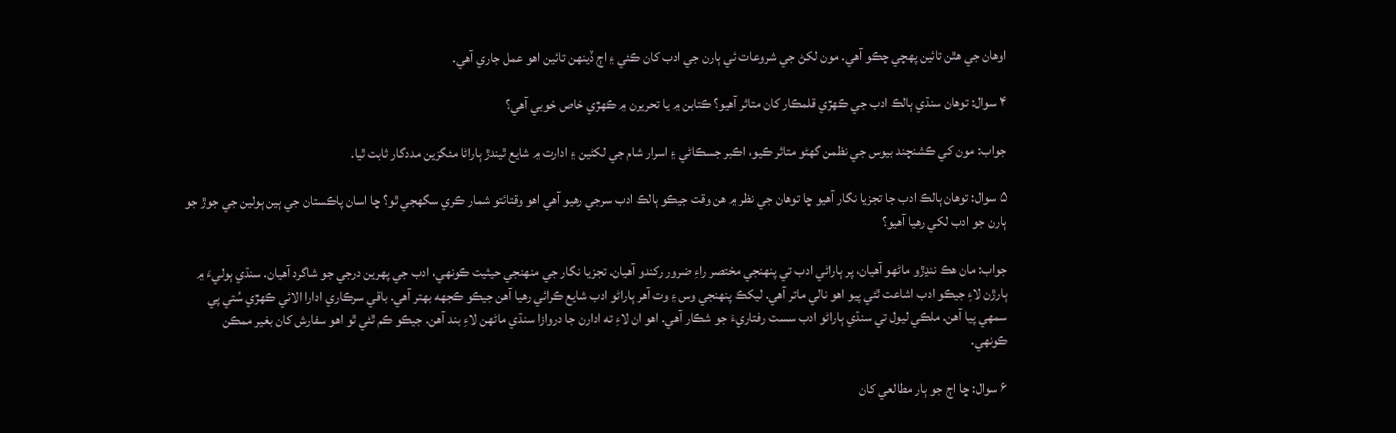اوهان جي هٿن تائين پهچي چڪو آهي. مون لکڻ جي شروعات ئي ٻارن جي ادب کان ڪئي ۽ اڄ ڏينهن تائين اهو عمل جاري آهي.

۴ سوال: توهان سنڌي ٻالڪ ادب جي ڪهڙي قلمڪار کان متاثر آهيو؟ ڪتابن ۾ يا تحريرن ۾ ڪهڙي خاص خوبي آهي؟

جواب: مون کي ڪشنچند بيوس جي نظمن گهڻو متاثر ڪيو، اڪبر جسڪاڻي ۽ اسرار شام جي لکڻين ۽ ادارت ۾ شايع ٿيندڙ ٻاراڻا مئگزين مددگار ثابت ٿيا.

۵ سوال: توهان ٻالڪ ادب جا تجزيا نگار آهيو ڇا توھان جي نظر ۾ هن وقت جيڪو ٻالڪ ادب سرجي رهيو آهي اهو وقتائتو شمار ڪري سگهجي ٿو؟ ڇا اسان پاڪستان جي ٻين ٻولين جي جوڙ جو ٻارن جو ادب لکي رهيا آهيو؟

جواب: مان هڪ ننڍڙو ماڻهو آهيان، پر ٻاراڻي ادب تي پنهنجي مختصر راءِ ضرور رکندو آهيان. تجزيا نگار جي منهنجي حيثيت ڪونھي، ادب جي پهرين درجي جو شاگرد آهيان. سنڌي ٻوليءَ ۾ ٻارڙن لاءِ جيڪو ادب اشاعت ٿئي پيو اهو نالي ماتر آهي. ليکڪ پنهنجي وس ۽ وت آهر ٻاراڻو ادب شايع ڪرائي رهيا آهن جيڪو ڪجهه بهتر آهي. باقي سرڪاري ادارا الائي ڪهڙي سُتي پي سمهي پيا آهن. ملڪي ليول تي سنڌي ٻاراڻو ادب سست رفتاريءَ جو شڪار آهي. اهو ان لاءِ ته ادارن جا دروازا سنڌي ماڻهن لاءِ بند آهن. جيڪو ڪم ٿئي ٿو اهو سفارش کان بغير ممڪن ڪونھي.

۶ سوال: ڇا اڄ جو ٻار مطالعي کان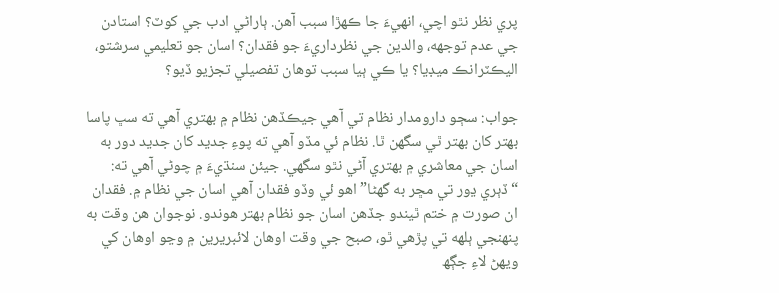پري نظر نٿو اچي، انهيءَ جا ڪهڙا سبب آهن. ٻاراڻي ادب جي کوٽ؟ استادن جي عدم توجهه، والدين جي نظرداريءَ جو فقدان؟ اسان جو تعليمي سرشتو، اليڪٽرانڪ ميڊيا؟ يا ڪي ٻيا سبب توهان تفصيلي تجزيو ڏيو؟

جواب: سڄو دارومدار نظام تي آهي جيڪڏهن نظام ۾ بهتري آهي ته سڀ پاسا بهتر کان بهتر ٿي سگهن ٿا. نظام ئي مڏو آهي ته پوءِ جديد کان جديد دور به اسان جي معاشري ۾ بهتري آڻي نٿو سگهي. جيئن سنڌيءَ ۾ چوڻي آهي ته: “ڏٻري ڍور تي مڇر به گهڻا” اهو ئي وڏو فقدان آهي اسان جي نظام ۾. فقدان ان صورت ۾ ختم ٿيندو جڏهن اسان جو نظام بهتر هوندو. نوجوان هن وقت به پنهنجي ٻلهه تي پڙهي ٿو، صبح جي وقت اوهان لائبريرين ۾ وڃو اوھان کي ويهڻ لاءِ جڳھ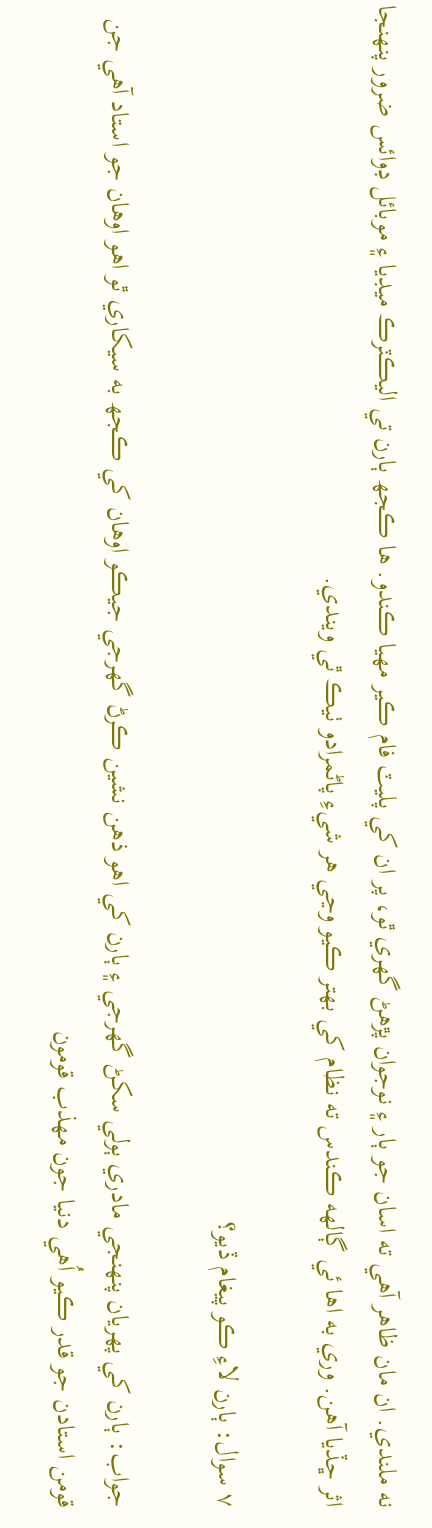نه ملندي. ان مان ظاهر آهي ته اسان جو ٻار ۽ نوجوان پڙهڻ گهري ٿو، پر ان کي پليٽ فام ڪير مهيا ڪندو. ها ڪجھ ٻارن تي اليڪٽرڪ ميڊيا ۽ موبائل ڊوائس ضرور پنهنجا اثر ڇڏيا آهن. وري به اها ئي ڳالهه ڪندس ته نظام کي بهتر ڪيو وڃي هر شيءِ پاڻمرادو ٺيڪ ٿي ويندي.

۷ سوال: ٻارن لاءِ ڪو پيغام ڏيو؟

جواب: ٻارن کي پهريان پنهنجي مادري ٻولي سکڻ گهرجي ۽ ٻارن کي اهو ذهن نشين ڪرڻ گهرجي جيڪو اوهان کي ڪجھ به سيکاري ٿو اهو اوهان جو استاد آهي جن قومن استادن جو قدر ڪيو اُهي دنيا جون مهذب قومون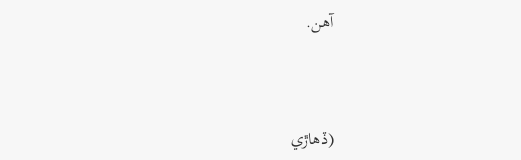آهن.



(ڏھاڙي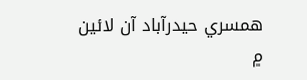ھمسري حيدرآباد آن لائين ۾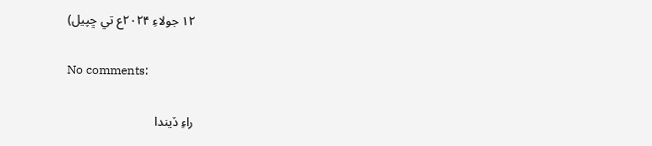۱۲ جولاءِ ۲۰۲۴ع تي ڇپيل)

No comments:

راءِ ڏيندا